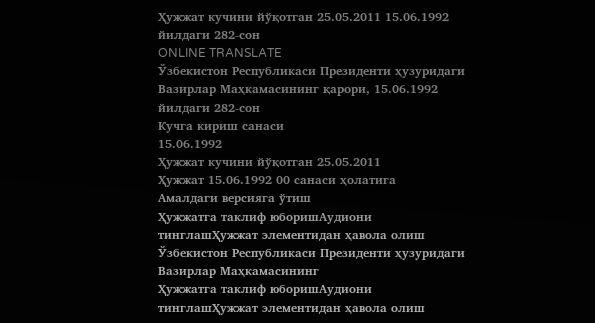Ҳужжат кучини йўқотган 25.05.2011 15.06.1992 йилдаги 282-сон
ONLINE TRANSLATE
Ўзбекистон Республикаси Президенти ҳузуридаги Вазирлар Маҳкамасининг қарори, 15.06.1992 йилдаги 282-сон
Кучга кириш санаси
15.06.1992
Ҳужжат кучини йўқотган 25.05.2011
Ҳужжат 15.06.1992 00 санаси ҳолатига
Амалдаги версияга ўтиш
Ҳужжатга таклиф юборишАудиони тинглашҲужжат элементидан ҳавола олиш
Ўзбекистон Республикаси Президенти ҳузуридаги Вазирлар Маҳкамасининг
Ҳужжатга таклиф юборишАудиони тинглашҲужжат элементидан ҳавола олиш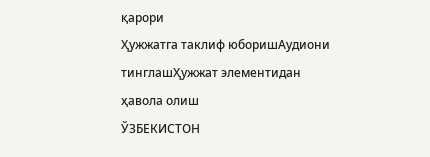қарори
Ҳужжатга таклиф юборишАудиони тинглашҲужжат элементидан ҳавола олиш
ЎЗБЕКИСТОН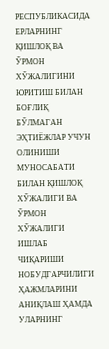РЕСПУБЛИКАСИДА ЕРЛАРНИНГ ҚИШЛОҚ ВА ЎРМОН ХЎЖАЛИГИНИ ЮРИТИШ БИЛАН БОҒЛИҚ БЎЛМАГАН ЭҲТИЁЖЛАР УЧУН ОЛИНИШИ МУНОСАБАТИ БИЛАН ҚИШЛОҚ ХЎЖАЛИГИ ВА ЎРМОН ХЎЖАЛИГИ ИШЛАБ ЧИҚАРИШИ НОБУДГАРЧИЛИГИ ҲАЖМЛАРИНИ АНИҚЛАШ ҲАМДА УЛАРНИНГ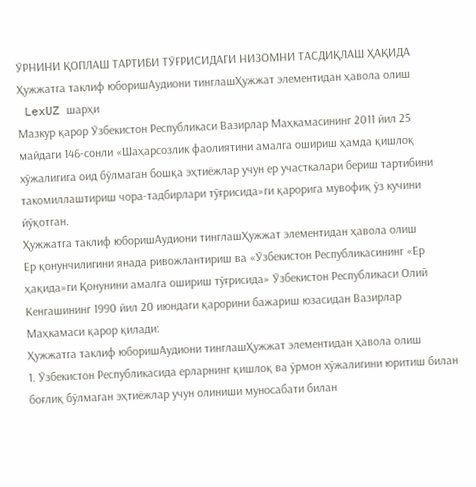ЎРНИНИ ҚОПЛАШ ТАРТИБИ ТЎҒРИСИДАГИ НИЗОМНИ ТАСДИҚЛАШ ҲАҚИДА
Ҳужжатга таклиф юборишАудиони тинглашҲужжат элементидан ҳавола олиш
 LexUZ шарҳи
Мазкур қарор Ўзбекистон Республикаси Вазирлар Маҳкамасининг 2011 йил 25 майдаги 146-сонли «Шаҳарсозлик фаолиятини амалга ошириш ҳамда қишлоқ хўжалигига оид бўлмаган бошқа эҳтиёжлар учун ер участкалари бериш тартибини такомиллаштириш чора-тадбирлари тўғрисида»ги қарорига мувофиқ ўз кучини йўқотган.
Ҳужжатга таклиф юборишАудиони тинглашҲужжат элементидан ҳавола олиш
Ер қонунчилигини янада ривожлантириш ва «Ўзбекистон Республикасининг «Ер ҳақида»ги Қонунини амалга ошириш тўғрисида» Ўзбекистон Республикаси Олий Кенгашининг 1990 йил 20 июндаги қарорини бажариш юзасидан Вазирлар Маҳкамаси қарор қилади:
Ҳужжатга таклиф юборишАудиони тинглашҲужжат элементидан ҳавола олиш
1. Ўзбекистон Республикасида ерларнинг қишлоқ ва ўрмон хўжалигини юритиш билан боғлиқ бўлмаган эҳтиёжлар учун олиниши муносабати билан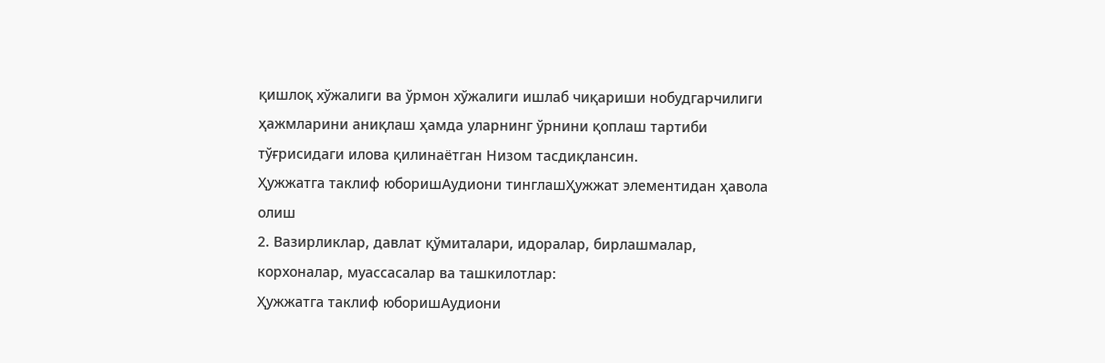қишлоқ хўжалиги ва ўрмон хўжалиги ишлаб чиқариши нобудгарчилиги ҳажмларини аниқлаш ҳамда уларнинг ўрнини қоплаш тартиби тўғрисидаги илова қилинаётган Низом тасдиқлансин.
Ҳужжатга таклиф юборишАудиони тинглашҲужжат элементидан ҳавола олиш
2. Вазирликлар, давлат қўмиталари, идоралар, бирлашмалар, корхоналар, муассасалар ва ташкилотлар:
Ҳужжатга таклиф юборишАудиони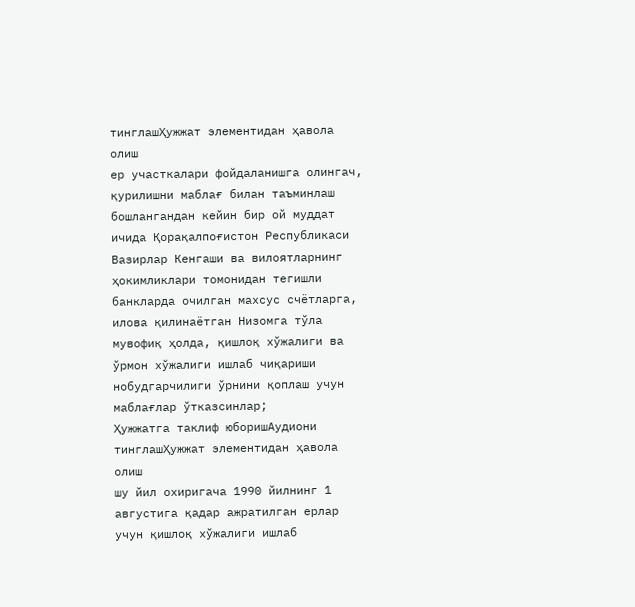тинглашҲужжат элементидан ҳавола олиш
ер участкалари фойдаланишга олингач, қурилишни маблағ билан таъминлаш бошлангандан кейин бир ой муддат ичида Қорақалпоғистон Республикаси Вазирлар Кенгаши ва вилоятларнинг ҳокимликлари томонидан тегишли банкларда очилган махсус счётларга, илова қилинаётган Низомга тўла мувофиқ ҳолда, қишлоқ хўжалиги ва ўрмон хўжалиги ишлаб чиқариши нобудгарчилиги ўрнини қоплаш учун маблағлар ўтказсинлар;
Ҳужжатга таклиф юборишАудиони тинглашҲужжат элементидан ҳавола олиш
шу йил охиригача 1990 йилнинг 1 августига қадар ажратилган ерлар учун қишлоқ хўжалиги ишлаб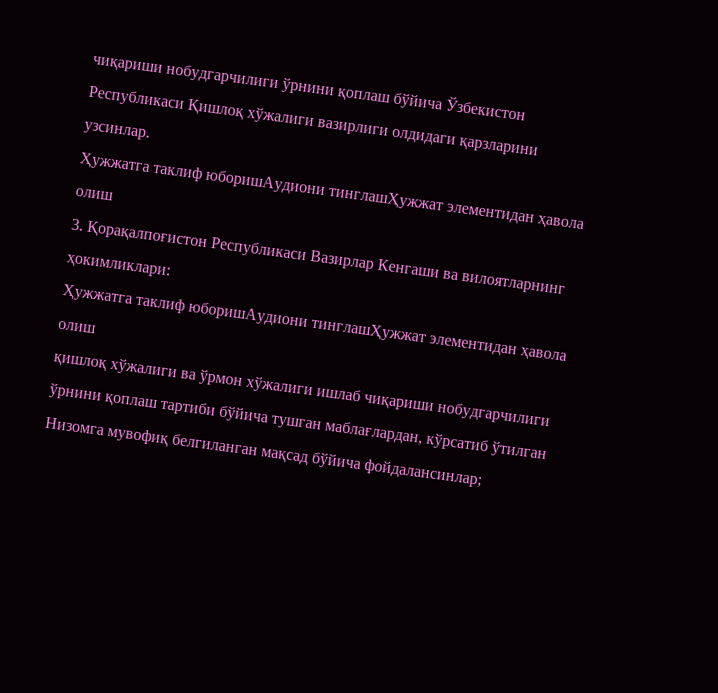чиқариши нобудгарчилиги ўрнини қоплаш бўйича Ўзбекистон Республикаси Қишлоқ хўжалиги вазирлиги олдидаги қарзларини узсинлар.
Ҳужжатга таклиф юборишАудиони тинглашҲужжат элементидан ҳавола олиш
3. Қорақалпоғистон Республикаси Вазирлар Кенгаши ва вилоятларнинг ҳокимликлари:
Ҳужжатга таклиф юборишАудиони тинглашҲужжат элементидан ҳавола олиш
қишлоқ хўжалиги ва ўрмон хўжалиги ишлаб чиқариши нобудгарчилиги ўрнини қоплаш тартиби бўйича тушган маблағлардан, кўрсатиб ўтилган Низомга мувофиқ белгиланган мақсад бўйича фойдалансинлар;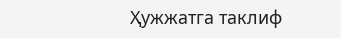Ҳужжатга таклиф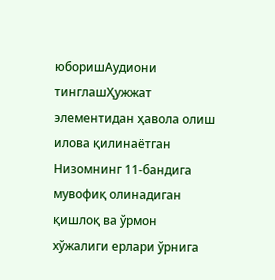юборишАудиони тинглашҲужжат элементидан ҳавола олиш
илова қилинаётган Низомнинг 11-бандига мувофиқ олинадиган қишлоқ ва ўрмон хўжалиги ерлари ўрнига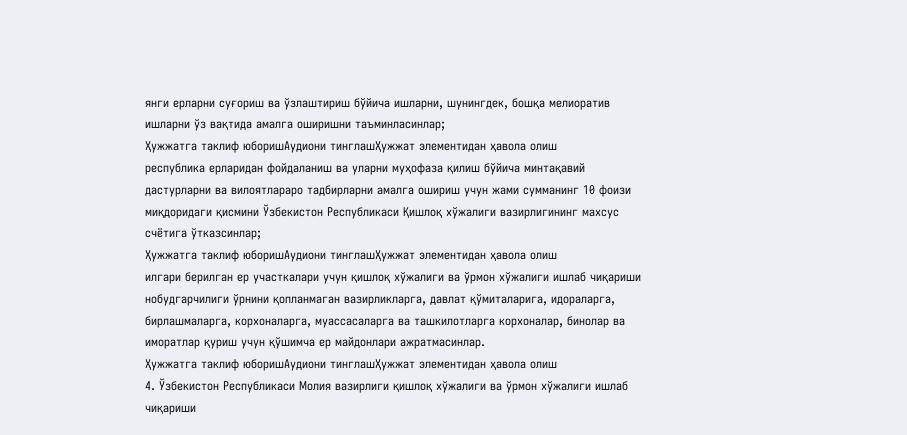янги ерларни суғориш ва ўзлаштириш бўйича ишларни, шунингдек, бошқа мелиоратив ишларни ўз вақтида амалга оширишни таъминласинлар;
Ҳужжатга таклиф юборишАудиони тинглашҲужжат элементидан ҳавола олиш
республика ерларидан фойдаланиш ва уларни муҳофаза қилиш бўйича минтақавий дастурларни ва вилоятлараро тадбирларни амалга ошириш учун жами сумманинг 10 фоизи миқдоридаги қисмини Ўзбекистон Республикаси Қишлоқ хўжалиги вазирлигининг махсус счётига ўтказсинлар;
Ҳужжатга таклиф юборишАудиони тинглашҲужжат элементидан ҳавола олиш
илгари берилган ер участкалари учун қишлоқ хўжалиги ва ўрмон хўжалиги ишлаб чиқариши нобудгарчилиги ўрнини қопланмаган вазирликларга, давлат қўмиталарига, идораларга, бирлашмаларга, корхоналарга, муассасаларга ва ташкилотларга корхоналар, бинолар ва иморатлар қуриш учун қўшимча ер майдонлари ажратмасинлар.
Ҳужжатга таклиф юборишАудиони тинглашҲужжат элементидан ҳавола олиш
4. Ўзбекистон Республикаси Молия вазирлиги қишлоқ хўжалиги ва ўрмон хўжалиги ишлаб чиқариши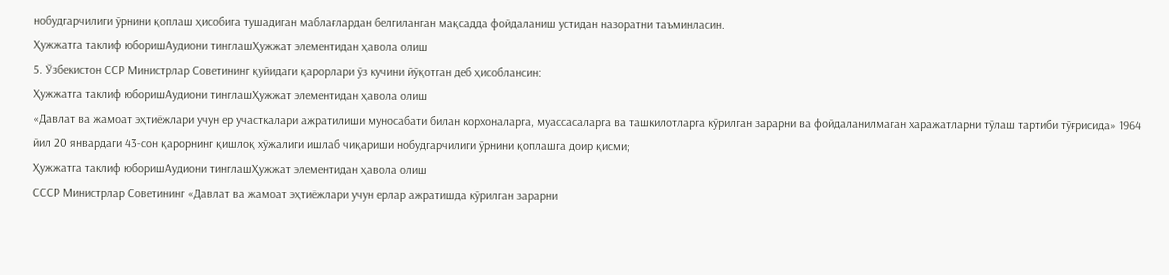нобудгарчилиги ўрнини қоплаш ҳисобига тушадиган маблағлардан белгиланган мақсадда фойдаланиш устидан назоратни таъминласин.
Ҳужжатга таклиф юборишАудиони тинглашҲужжат элементидан ҳавола олиш
5. Ўзбекистон ССР Министрлар Советининг қуйидаги қарорлари ўз кучини йўқотган деб ҳисоблансин:
Ҳужжатга таклиф юборишАудиони тинглашҲужжат элементидан ҳавола олиш
«Давлат ва жамоат эҳтиёжлари учун ер участкалари ажратилиши муносабати билан корхоналарга, муассасаларга ва ташкилотларга кўрилган зарарни ва фойдаланилмаган харажатларни тўлаш тартиби тўғрисида» 1964 йил 20 январдаги 43-сон қарорнинг қишлоқ хўжалиги ишлаб чиқариши нобудгарчилиги ўрнини қоплашга доир қисми;
Ҳужжатга таклиф юборишАудиони тинглашҲужжат элементидан ҳавола олиш
СССР Министрлар Советининг «Давлат ва жамоат эҳтиёжлари учун ерлар ажратишда кўрилган зарарни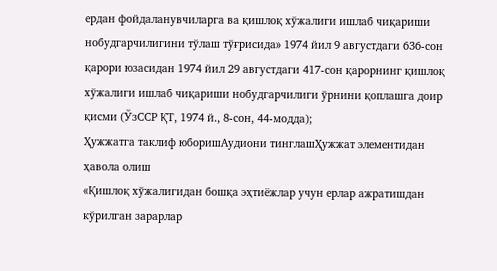ердан фойдаланувчиларга ва қишлоқ хўжалиги ишлаб чиқариши нобудгарчилигини тўлаш тўғрисида» 1974 йил 9 августдаги 636-сон қарори юзасидан 1974 йил 29 августдаги 417-сон қарорнинг қишлоқ хўжалиги ишлаб чиқариши нобудгарчилиги ўрнини қоплашга доир қисми (ЎзССР ҚТ, 1974 й., 8-сон, 44-модда);
Ҳужжатга таклиф юборишАудиони тинглашҲужжат элементидан ҳавола олиш
«Қишлоқ хўжалигидан бошқа эҳтиёжлар учун ерлар ажратишдан кўрилган зарарлар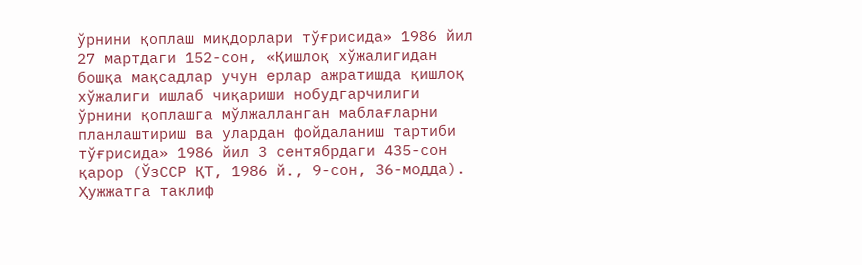ўрнини қоплаш миқдорлари тўғрисида» 1986 йил 27 мартдаги 152-сон, «Қишлоқ хўжалигидан бошқа мақсадлар учун ерлар ажратишда қишлоқ хўжалиги ишлаб чиқариши нобудгарчилиги ўрнини қоплашга мўлжалланган маблағларни планлаштириш ва улардан фойдаланиш тартиби тўғрисида» 1986 йил 3 сентябрдаги 435-сон қарор (ЎзССР ҚТ, 1986 й., 9-сон, 36-модда).
Ҳужжатга таклиф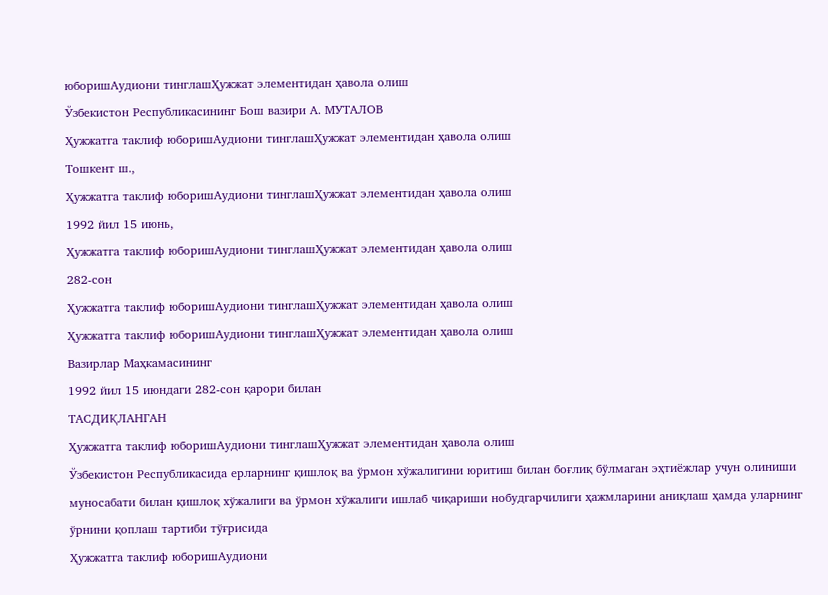юборишАудиони тинглашҲужжат элементидан ҳавола олиш
Ўзбекистон Республикасининг Бош вазири А. МУТАЛОВ
Ҳужжатга таклиф юборишАудиони тинглашҲужжат элементидан ҳавола олиш
Тошкент ш.,
Ҳужжатга таклиф юборишАудиони тинглашҲужжат элементидан ҳавола олиш
1992 йил 15 июнь,
Ҳужжатга таклиф юборишАудиони тинглашҲужжат элементидан ҳавола олиш
282-сон
Ҳужжатга таклиф юборишАудиони тинглашҲужжат элементидан ҳавола олиш
Ҳужжатга таклиф юборишАудиони тинглашҲужжат элементидан ҳавола олиш
Вазирлар Маҳкамасининг
1992 йил 15 июндаги 282-сон қарори билан
ТАСДИҚЛАНГАН
Ҳужжатга таклиф юборишАудиони тинглашҲужжат элементидан ҳавола олиш
Ўзбекистон Республикасида ерларнинг қишлоқ ва ўрмон хўжалигини юритиш билан боғлиқ бўлмаган эҳтиёжлар учун олиниши муносабати билан қишлоқ хўжалиги ва ўрмон хўжалиги ишлаб чиқариши нобудгарчилиги ҳажмларини аниқлаш ҳамда уларнинг ўрнини қоплаш тартиби тўғрисида
Ҳужжатга таклиф юборишАудиони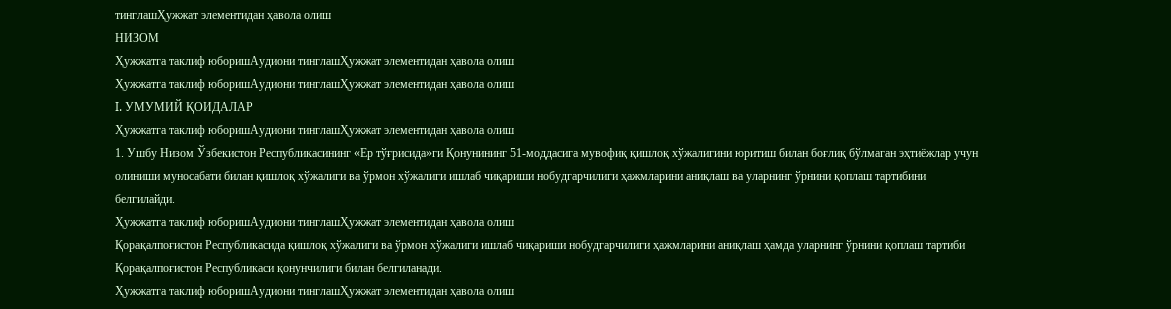тинглашҲужжат элементидан ҳавола олиш
НИЗОМ
Ҳужжатга таклиф юборишАудиони тинглашҲужжат элементидан ҳавола олиш
Ҳужжатга таклиф юборишАудиони тинглашҲужжат элементидан ҳавола олиш
I. УМУМИЙ ҚОИДАЛАР
Ҳужжатга таклиф юборишАудиони тинглашҲужжат элементидан ҳавола олиш
1. Ушбу Низом Ўзбекистон Республикасининг «Ер тўғрисида»ги Қонунининг 51-моддасига мувофиқ қишлоқ хўжалигини юритиш билан боғлиқ бўлмаган эҳтиёжлар учун олиниши муносабати билан қишлоқ хўжалиги ва ўрмон хўжалиги ишлаб чиқариши нобудгарчилиги ҳажмларини аниқлаш ва уларнинг ўрнини қоплаш тартибини белгилайди.
Ҳужжатга таклиф юборишАудиони тинглашҲужжат элементидан ҳавола олиш
Қорақалпоғистон Республикасида қишлоқ хўжалиги ва ўрмон хўжалиги ишлаб чиқариши нобудгарчилиги ҳажмларини аниқлаш ҳамда уларнинг ўрнини қоплаш тартиби Қорақалпоғистон Республикаси қонунчилиги билан белгиланади.
Ҳужжатга таклиф юборишАудиони тинглашҲужжат элементидан ҳавола олиш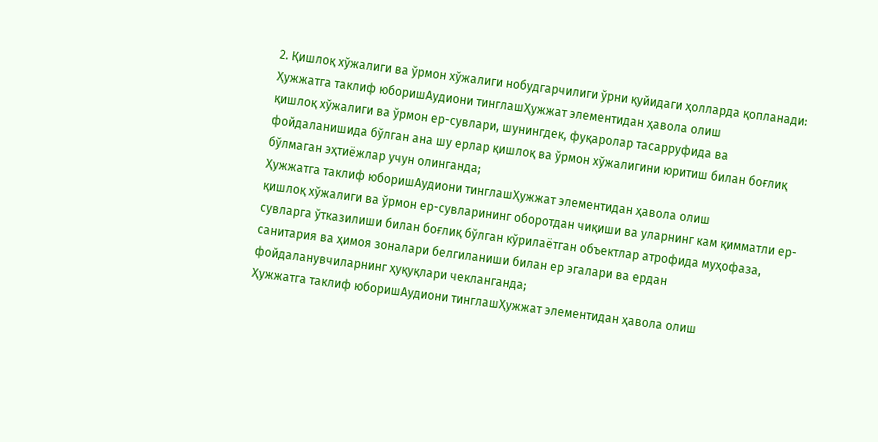2. Қишлоқ хўжалиги ва ўрмон хўжалиги нобудгарчилиги ўрни қуйидаги ҳолларда қопланади:
Ҳужжатга таклиф юборишАудиони тинглашҲужжат элементидан ҳавола олиш
қишлоқ хўжалиги ва ўрмон ер-сувлари, шунингдек, фуқаролар тасарруфида ва фойдаланишида бўлган ана шу ерлар қишлоқ ва ўрмон хўжалигини юритиш билан боғлиқ бўлмаган эҳтиёжлар учун олинганда;
Ҳужжатга таклиф юборишАудиони тинглашҲужжат элементидан ҳавола олиш
қишлоқ хўжалиги ва ўрмон ер-сувларининг оборотдан чиқиши ва уларнинг кам қимматли ер-сувларга ўтказилиши билан боғлиқ бўлган кўрилаётган объектлар атрофида муҳофаза, санитария ва ҳимоя зоналари белгиланиши билан ер эгалари ва ердан фойдаланувчиларнинг ҳуқуқлари чекланганда;
Ҳужжатга таклиф юборишАудиони тинглашҲужжат элементидан ҳавола олиш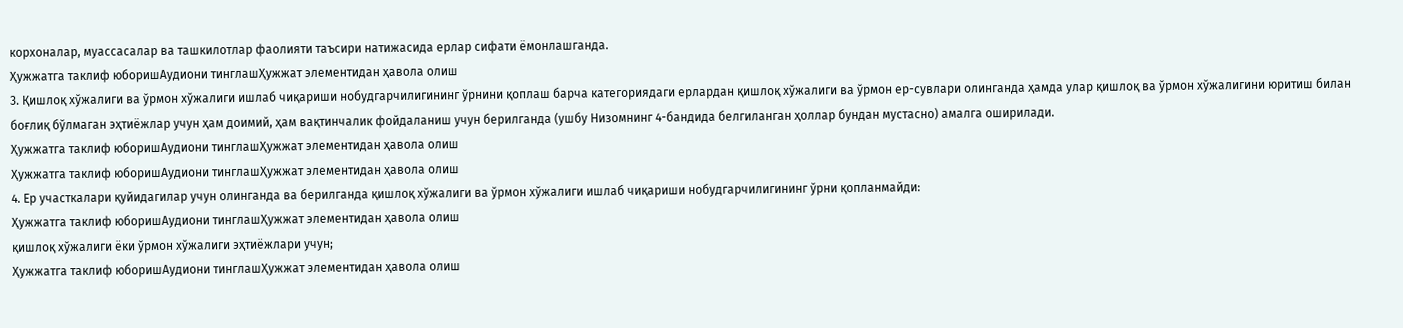корхоналар, муассасалар ва ташкилотлар фаолияти таъсири натижасида ерлар сифати ёмонлашганда.
Ҳужжатга таклиф юборишАудиони тинглашҲужжат элементидан ҳавола олиш
3. Қишлоқ хўжалиги ва ўрмон хўжалиги ишлаб чиқариши нобудгарчилигининг ўрнини қоплаш барча категориядаги ерлардан қишлоқ хўжалиги ва ўрмон ер-сувлари олинганда ҳамда улар қишлоқ ва ўрмон хўжалигини юритиш билан боғлиқ бўлмаган эҳтиёжлар учун ҳам доимий, ҳам вақтинчалик фойдаланиш учун берилганда (ушбу Низомнинг 4-бандида белгиланган ҳоллар бундан мустасно) амалга оширилади.
Ҳужжатга таклиф юборишАудиони тинглашҲужжат элементидан ҳавола олиш
Ҳужжатга таклиф юборишАудиони тинглашҲужжат элементидан ҳавола олиш
4. Ер участкалари қуйидагилар учун олинганда ва берилганда қишлоқ хўжалиги ва ўрмон хўжалиги ишлаб чиқариши нобудгарчилигининг ўрни қопланмайди:
Ҳужжатга таклиф юборишАудиони тинглашҲужжат элементидан ҳавола олиш
қишлоқ хўжалиги ёки ўрмон хўжалиги эҳтиёжлари учун;
Ҳужжатга таклиф юборишАудиони тинглашҲужжат элементидан ҳавола олиш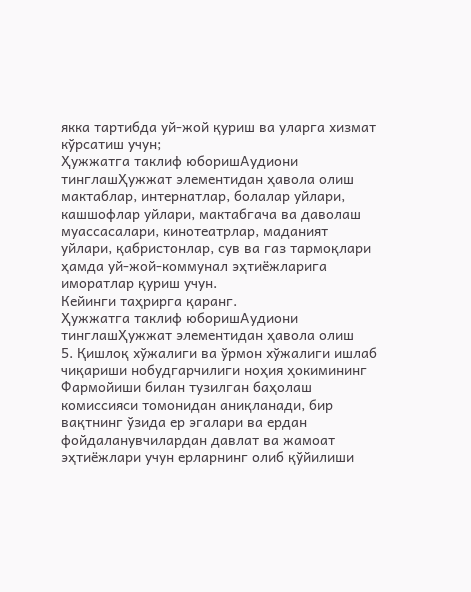якка тартибда уй-жой қуриш ва уларга хизмат кўрсатиш учун;
Ҳужжатга таклиф юборишАудиони тинглашҲужжат элементидан ҳавола олиш
мактаблар, интернатлар, болалар уйлари, кашшофлар уйлари, мактабгача ва даволаш муассасалари, кинотеатрлар, маданият уйлари, қабристонлар, сув ва газ тармоқлари ҳамда уй-жой-коммунал эҳтиёжларига иморатлар қуриш учун.
Кейинги таҳрирга қаранг.
Ҳужжатга таклиф юборишАудиони тинглашҲужжат элементидан ҳавола олиш
5. Қишлоқ хўжалиги ва ўрмон хўжалиги ишлаб чиқариши нобудгарчилиги ноҳия ҳокимининг Фармойиши билан тузилган баҳолаш комиссияси томонидан аниқланади, бир вақтнинг ўзида ер эгалари ва ердан фойдаланувчилардан давлат ва жамоат эҳтиёжлари учун ерларнинг олиб қўйилиши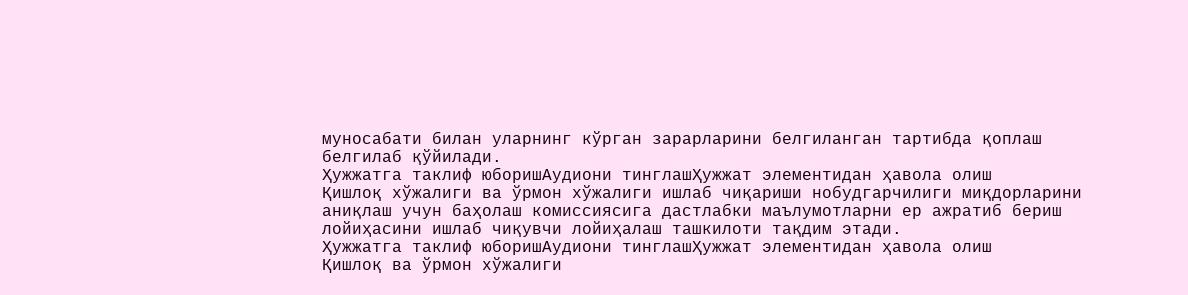муносабати билан уларнинг кўрган зарарларини белгиланган тартибда қоплаш белгилаб қўйилади.
Ҳужжатга таклиф юборишАудиони тинглашҲужжат элементидан ҳавола олиш
Қишлоқ хўжалиги ва ўрмон хўжалиги ишлаб чиқариши нобудгарчилиги миқдорларини аниқлаш учун баҳолаш комиссиясига дастлабки маълумотларни ер ажратиб бериш лойиҳасини ишлаб чиқувчи лойиҳалаш ташкилоти тақдим этади.
Ҳужжатга таклиф юборишАудиони тинглашҲужжат элементидан ҳавола олиш
Қишлоқ ва ўрмон хўжалиги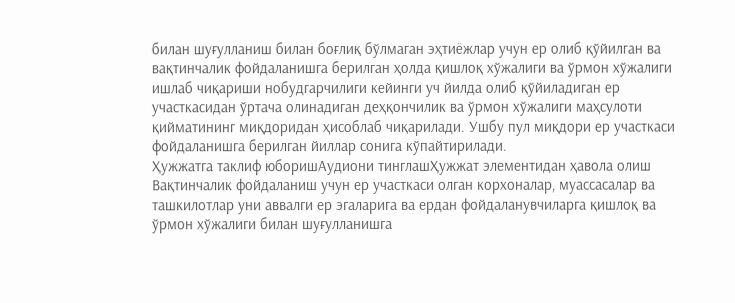билан шуғулланиш билан боғлиқ бўлмаган эҳтиёжлар учун ер олиб қўйилган ва вақтинчалик фойдаланишга берилган ҳолда қишлоқ хўжалиги ва ўрмон хўжалиги ишлаб чиқариши нобудгарчилиги кейинги уч йилда олиб қўйиладиган ер участкасидан ўртача олинадиган деҳқончилик ва ўрмон хўжалиги маҳсулоти қийматининг миқдоридан ҳисоблаб чиқарилади. Ушбу пул миқдори ер участкаси фойдаланишга берилган йиллар сонига кўпайтирилади.
Ҳужжатга таклиф юборишАудиони тинглашҲужжат элементидан ҳавола олиш
Вақтинчалик фойдаланиш учун ер участкаси олган корхоналар, муассасалар ва ташкилотлар уни аввалги ер эгаларига ва ердан фойдаланувчиларга қишлоқ ва ўрмон хўжалиги билан шуғулланишга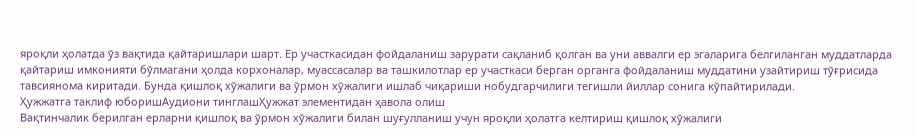яроқли ҳолатда ўз вақтида қайтаришлари шарт. Ер участкасидан фойдаланиш зарурати сақланиб қолган ва уни аввалги ер эгаларига белгиланган муддатларда қайтариш имконияти бўлмагани ҳолда корхоналар, муассасалар ва ташкилотлар ер участкаси берган органга фойдаланиш муддатини узайтириш тўғрисида тавсиянома киритади. Бунда қишлоқ хўжалиги ва ўрмон хўжалиги ишлаб чиқариши нобудгарчилиги тегишли йиллар сонига кўпайтирилади.
Ҳужжатга таклиф юборишАудиони тинглашҲужжат элементидан ҳавола олиш
Вақтинчалик берилган ерларни қишлоқ ва ўрмон хўжалиги билан шуғулланиш учун яроқли ҳолатга келтириш қишлоқ хўжалиги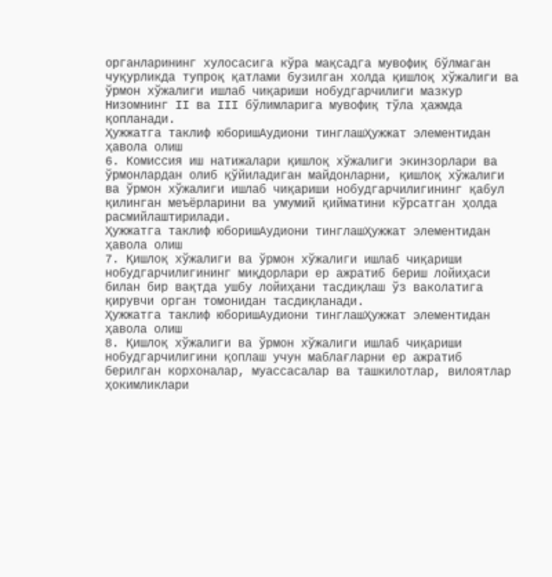органларининг хулосасига кўра мақсадга мувофиқ бўлмаган чуқурликда тупроқ қатлами бузилган холда қишлоқ хўжалиги ва ўрмон хўжалиги ишлаб чиқариши нобудгарчилиги мазкур Низомнинг II ва III бўлимларига мувофиқ тўла ҳажмда қопланади.
Ҳужжатга таклиф юборишАудиони тинглашҲужжат элементидан ҳавола олиш
6. Комиссия иш натижалари қишлоқ хўжалиги экинзорлари ва ўрмонлардан олиб қўйиладиган майдонларни, қишлоқ хўжалиги ва ўрмон хўжалиги ишлаб чиқариши нобудгарчилигининг қабул қилинган меъёрларини ва умумий қийматини кўрсатган ҳолда расмийлаштирилади.
Ҳужжатга таклиф юборишАудиони тинглашҲужжат элементидан ҳавола олиш
7. Қишлоқ хўжалиги ва ўрмон хўжалиги ишлаб чиқариши нобудгарчилигининг миқдорлари ер ажратиб бериш лойиҳаси билан бир вақтда ушбу лойиҳани тасдиқлаш ўз ваколатига қирувчи орган томонидан тасдиқланади.
Ҳужжатга таклиф юборишАудиони тинглашҲужжат элементидан ҳавола олиш
8. Қишлоқ хўжалиги ва ўрмон хўжалиги ишлаб чиқариши нобудгарчилигини қоплаш учун маблағларни ер ажратиб берилган корхоналар, муассасалар ва ташкилотлар, вилоятлар ҳокимликлари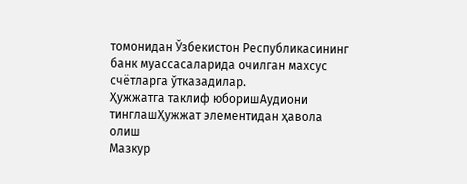томонидан Ўзбекистон Республикасининг банк муассасаларида очилган махсус счётларга ўтказадилар.
Ҳужжатга таклиф юборишАудиони тинглашҲужжат элементидан ҳавола олиш
Мазкур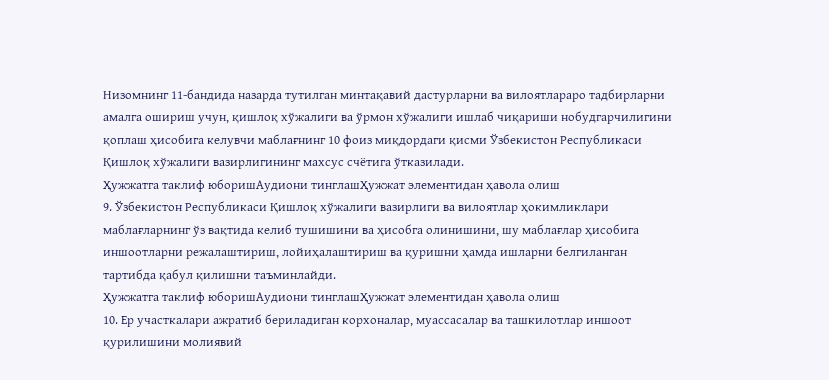Низомнинг 11-бандида назарда тутилган минтақавий дастурларни ва вилоятлараро тадбирларни амалга ошириш учун, қишлоқ хўжалиги ва ўрмон хўжалиги ишлаб чиқариши нобудгарчилигини қоплаш ҳисобига келувчи маблағнинг 10 фоиз миқдордаги қисми Ўзбекистон Республикаси Қишлоқ хўжалиги вазирлигининг махсус счётига ўтказилади.
Ҳужжатга таклиф юборишАудиони тинглашҲужжат элементидан ҳавола олиш
9. Ўзбекистон Республикаси Қишлоқ хўжалиги вазирлиги ва вилоятлар ҳокимликлари маблағларнинг ўз вақтида келиб тушишини ва ҳисобга олинишини, шу маблағлар ҳисобига иншоотларни режалаштириш, лойиҳалаштириш ва қуришни ҳамда ишларни белгиланган тартибда қабул қилишни таъминлайди.
Ҳужжатга таклиф юборишАудиони тинглашҲужжат элементидан ҳавола олиш
10. Ер участкалари ажратиб бериладиган корхоналар, муассасалар ва ташкилотлар иншоот қурилишини молиявий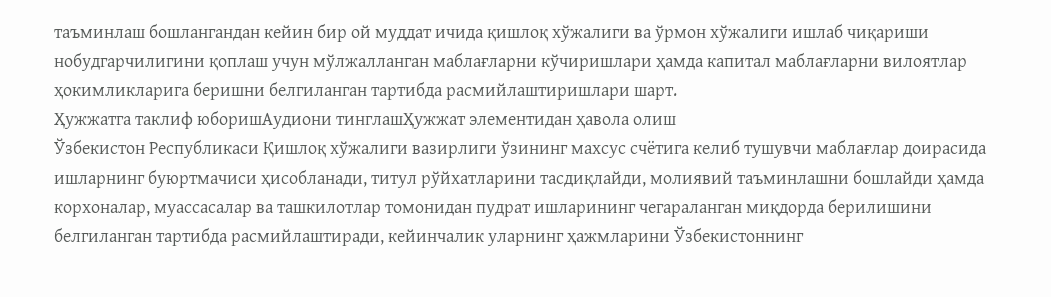таъминлаш бошлангандан кейин бир ой муддат ичида қишлоқ хўжалиги ва ўрмон хўжалиги ишлаб чиқариши нобудгарчилигини қоплаш учун мўлжалланган маблағларни кўчиришлари ҳамда капитал маблағларни вилоятлар ҳокимликларига беришни белгиланган тартибда расмийлаштиришлари шарт.
Ҳужжатга таклиф юборишАудиони тинглашҲужжат элементидан ҳавола олиш
Ўзбекистон Республикаси Қишлоқ хўжалиги вазирлиги ўзининг махсус счётига келиб тушувчи маблағлар доирасида ишларнинг буюртмачиси ҳисобланади, титул рўйхатларини тасдиқлайди, молиявий таъминлашни бошлайди ҳамда корхоналар, муассасалар ва ташкилотлар томонидан пудрат ишларининг чегараланган миқдорда берилишини белгиланган тартибда расмийлаштиради, кейинчалик уларнинг ҳажмларини Ўзбекистоннинг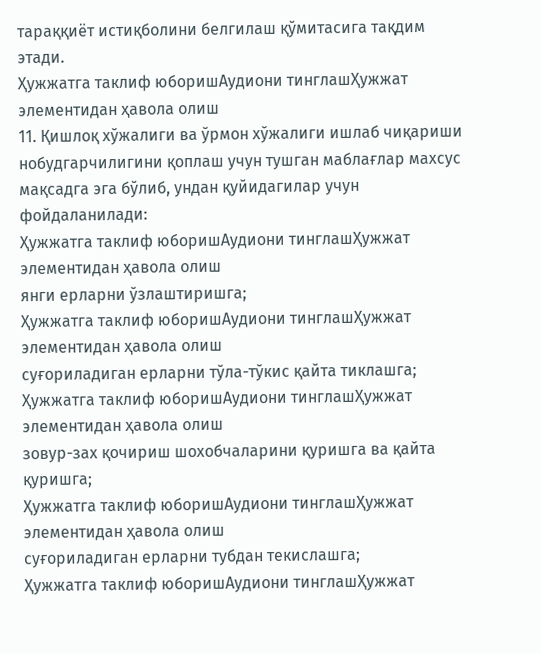тараққиёт истиқболини белгилаш қўмитасига тақдим этади.
Ҳужжатга таклиф юборишАудиони тинглашҲужжат элементидан ҳавола олиш
11. Қишлоқ хўжалиги ва ўрмон хўжалиги ишлаб чиқариши нобудгарчилигини қоплаш учун тушган маблағлар махсус мақсадга эга бўлиб, ундан қуйидагилар учун фойдаланилади:
Ҳужжатга таклиф юборишАудиони тинглашҲужжат элементидан ҳавола олиш
янги ерларни ўзлаштиришга;
Ҳужжатга таклиф юборишАудиони тинглашҲужжат элементидан ҳавола олиш
суғориладиган ерларни тўла-тўкис қайта тиклашга;
Ҳужжатга таклиф юборишАудиони тинглашҲужжат элементидан ҳавола олиш
зовур-зах қочириш шохобчаларини қуришга ва қайта қуришга;
Ҳужжатга таклиф юборишАудиони тинглашҲужжат элементидан ҳавола олиш
суғориладиган ерларни тубдан текислашга;
Ҳужжатга таклиф юборишАудиони тинглашҲужжат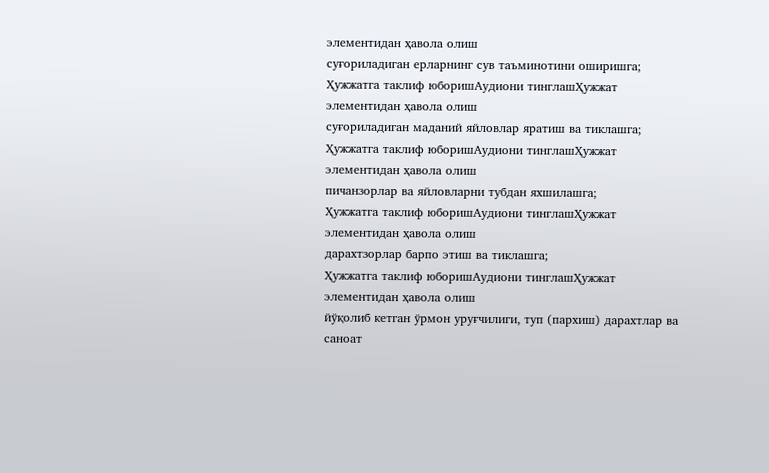элементидан ҳавола олиш
суғориладиган ерларнинг сув таъминотини оширишга;
Ҳужжатга таклиф юборишАудиони тинглашҲужжат элементидан ҳавола олиш
суғориладиган маданий яйловлар яратиш ва тиклашга;
Ҳужжатга таклиф юборишАудиони тинглашҲужжат элементидан ҳавола олиш
пичанзорлар ва яйловларни тубдан яхшилашга;
Ҳужжатга таклиф юборишАудиони тинглашҲужжат элементидан ҳавола олиш
дарахтзорлар барпо этиш ва тиклашга;
Ҳужжатга таклиф юборишАудиони тинглашҲужжат элементидан ҳавола олиш
йўқолиб кетган ўрмон уруғчилиги, туп (пархиш) дарахтлар ва саноат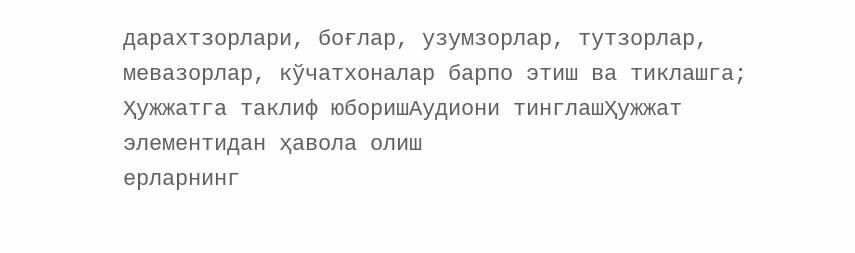дарахтзорлари, боғлар, узумзорлар, тутзорлар, мевазорлар, кўчатхоналар барпо этиш ва тиклашга;
Ҳужжатга таклиф юборишАудиони тинглашҲужжат элементидан ҳавола олиш
ерларнинг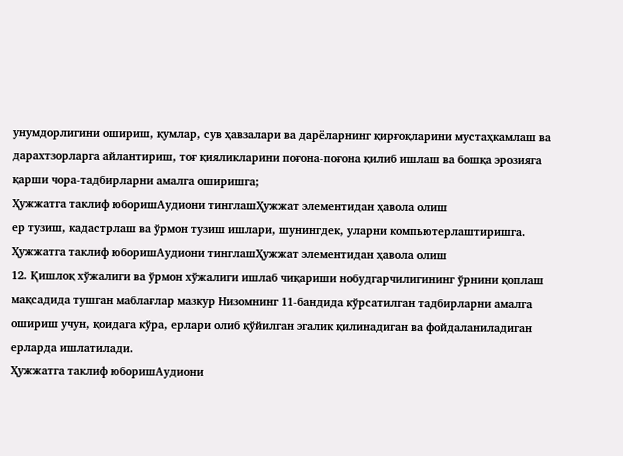унумдорлигини ошириш, қумлар, сув ҳавзалари ва дарёларнинг қирғоқларини мустаҳкамлаш ва дарахтзорларга айлантириш, тоғ қияликларини поғона-поғона қилиб ишлаш ва бошқа эрозияга қарши чора-тадбирларни амалга оширишга;
Ҳужжатга таклиф юборишАудиони тинглашҲужжат элементидан ҳавола олиш
ер тузиш, кадастрлаш ва ўрмон тузиш ишлари, шунингдек, уларни компьютерлаштиришга.
Ҳужжатга таклиф юборишАудиони тинглашҲужжат элементидан ҳавола олиш
12. Қишлоқ хўжалиги ва ўрмон хўжалиги ишлаб чиқариши нобудгарчилигининг ўрнини қоплаш мақсадида тушган маблағлар мазкур Низомнинг 11-бандида кўрсатилган тадбирларни амалга ошириш учун, қоидага кўра, ерлари олиб қўйилган эгалик қилинадиган ва фойдаланиладиган ерларда ишлатилади.
Ҳужжатга таклиф юборишАудиони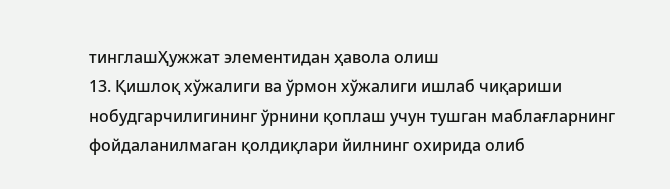тинглашҲужжат элементидан ҳавола олиш
13. Қишлоқ хўжалиги ва ўрмон хўжалиги ишлаб чиқариши нобудгарчилигининг ўрнини қоплаш учун тушган маблағларнинг фойдаланилмаган қолдиқлари йилнинг охирида олиб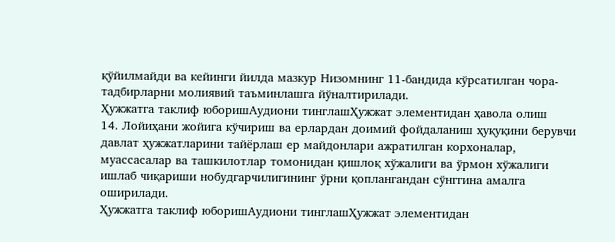қўйилмайди ва кейинги йилда мазкур Низомнинг 11-бандида кўрсатилган чора-тадбирларни молиявий таъминлашга йўналтирилади.
Ҳужжатга таклиф юборишАудиони тинглашҲужжат элементидан ҳавола олиш
14. Лойиҳани жойига кўчириш ва ерлардан доимий фойдаланиш ҳуқуқини берувчи давлат ҳужжатларини тайёрлаш ер майдонлари ажратилган корхоналар, муассасалар ва ташкилотлар томонидан қишлоқ хўжалиги ва ўрмон хўжалиги ишлаб чиқариши нобудгарчилигининг ўрни қоплангандан сўнггина амалга оширилади.
Ҳужжатга таклиф юборишАудиони тинглашҲужжат элементидан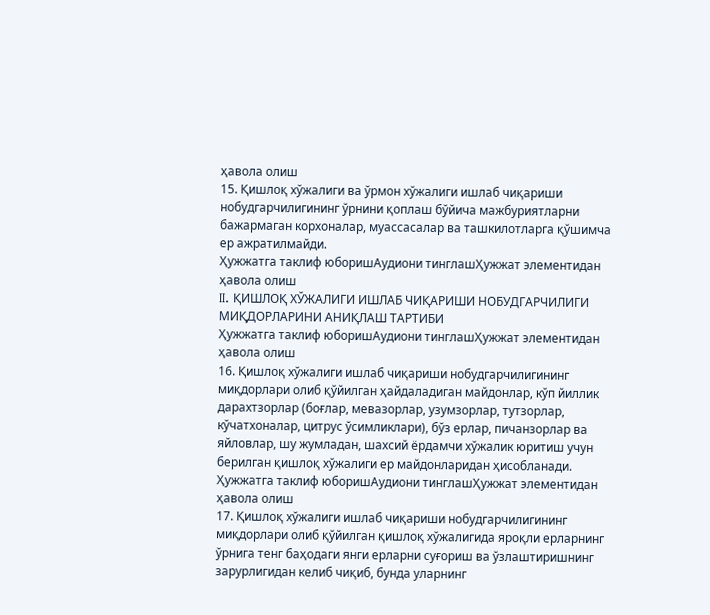ҳавола олиш
15. Қишлоқ хўжалиги ва ўрмон хўжалиги ишлаб чиқариши нобудгарчилигининг ўрнини қоплаш бўйича мажбуриятларни бажармаган корхоналар, муассасалар ва ташкилотларга қўшимча ер ажратилмайди.
Ҳужжатга таклиф юборишАудиони тинглашҲужжат элементидан ҳавола олиш
II. ҚИШЛОҚ ХЎЖАЛИГИ ИШЛАБ ЧИҚАРИШИ НОБУДГАРЧИЛИГИ МИҚДОРЛАРИНИ АНИҚЛАШ ТАРТИБИ
Ҳужжатга таклиф юборишАудиони тинглашҲужжат элементидан ҳавола олиш
16. Қишлоқ хўжалиги ишлаб чиқариши нобудгарчилигининг миқдорлари олиб қўйилган ҳайдаладиган майдонлар, кўп йиллик дарахтзорлар (боғлар, мевазорлар, узумзорлар, тутзорлар, кўчатхоналар, цитрус ўсимликлари), бўз ерлар, пичанзорлар ва яйловлар, шу жумладан, шахсий ёрдамчи хўжалик юритиш учун берилган қишлоқ хўжалиги ер майдонларидан ҳисобланади.
Ҳужжатга таклиф юборишАудиони тинглашҲужжат элементидан ҳавола олиш
17. Қишлоқ хўжалиги ишлаб чиқариши нобудгарчилигининг миқдорлари олиб қўйилган қишлоқ хўжалигида яроқли ерларнинг ўрнига тенг баҳодаги янги ерларни суғориш ва ўзлаштиришнинг зарурлигидан келиб чиқиб, бунда уларнинг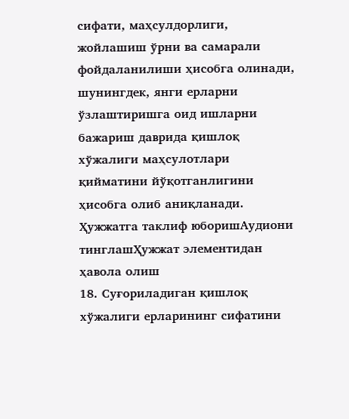сифати, маҳсулдорлиги, жойлашиш ўрни ва самарали фойдаланилиши ҳисобга олинади, шунингдек, янги ерларни ўзлаштиришга оид ишларни бажариш даврида қишлоқ хўжалиги маҳсулотлари қийматини йўқотганлигини ҳисобга олиб аниқланади.
Ҳужжатга таклиф юборишАудиони тинглашҲужжат элементидан ҳавола олиш
18. Суғориладиган қишлоқ хўжалиги ерларининг сифатини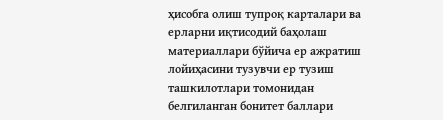ҳисобга олиш тупроқ карталари ва ерларни иқтисодий баҳолаш материаллари бўйича ер ажратиш лойиҳасини тузувчи ер тузиш ташкилотлари томонидан белгиланган бонитет баллари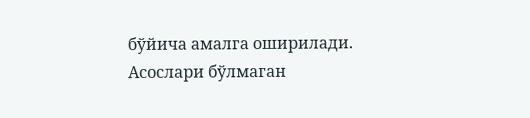бўйича амалга оширилади. Асослари бўлмаган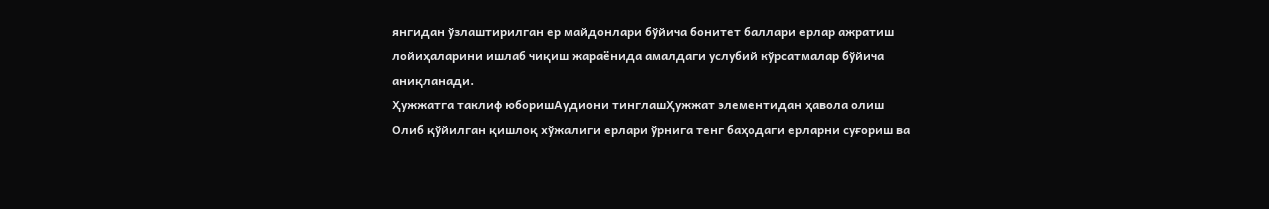янгидан ўзлаштирилган ер майдонлари бўйича бонитет баллари ерлар ажратиш лойиҳаларини ишлаб чиқиш жараёнида амалдаги услубий кўрсатмалар бўйича аниқланади.
Ҳужжатга таклиф юборишАудиони тинглашҲужжат элементидан ҳавола олиш
Олиб қўйилган қишлоқ хўжалиги ерлари ўрнига тенг баҳодаги ерларни суғориш ва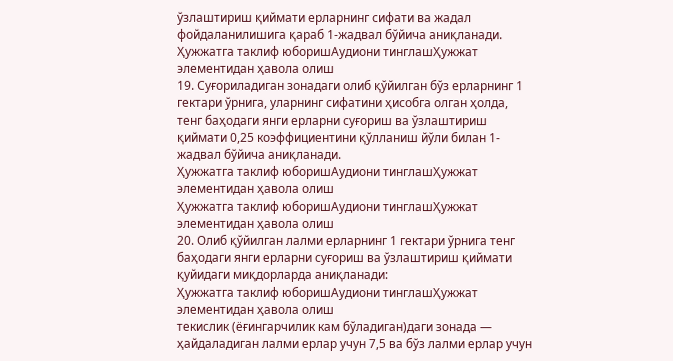ўзлаштириш қиймати ерларнинг сифати ва жадал фойдаланилишига қараб 1-жадвал бўйича аниқланади.
Ҳужжатга таклиф юборишАудиони тинглашҲужжат элементидан ҳавола олиш
19. Суғориладиган зонадаги олиб қўйилган бўз ерларнинг 1 гектари ўрнига, уларнинг сифатини ҳисобга олган ҳолда, тенг баҳодаги янги ерларни суғориш ва ўзлаштириш қиймати 0,25 коэффициентини қўлланиш йўли билан 1-жадвал бўйича аниқланади.
Ҳужжатга таклиф юборишАудиони тинглашҲужжат элементидан ҳавола олиш
Ҳужжатга таклиф юборишАудиони тинглашҲужжат элементидан ҳавола олиш
20. Олиб қўйилган лалми ерларнинг 1 гектари ўрнига тенг баҳодаги янги ерларни суғориш ва ўзлаштириш қиймати қуйидаги миқдорларда аниқланади:
Ҳужжатга таклиф юборишАудиони тинглашҲужжат элементидан ҳавола олиш
текислик (ёғингарчилик кам бўладиган)даги зонада — ҳайдаладиган лалми ерлар учун 7,5 ва бўз лалми ерлар учун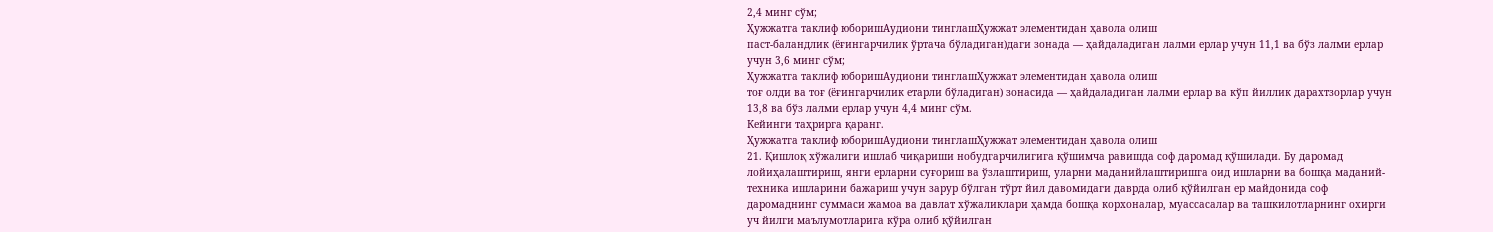2,4 минг сўм;
Ҳужжатга таклиф юборишАудиони тинглашҲужжат элементидан ҳавола олиш
паст-баландлик (ёғингарчилик ўртача бўладиган)даги зонада — ҳайдаладиган лалми ерлар учун 11,1 ва бўз лалми ерлар учун 3,6 минг сўм;
Ҳужжатга таклиф юборишАудиони тинглашҲужжат элементидан ҳавола олиш
тоғ олди ва тоғ (ёғингарчилик етарли бўладиган) зонасида — ҳайдаладиган лалми ерлар ва кўп йиллик дарахтзорлар учун 13,8 ва бўз лалми ерлар учун 4,4 минг сўм.
Кейинги таҳрирга қаранг.
Ҳужжатга таклиф юборишАудиони тинглашҲужжат элементидан ҳавола олиш
21. Қишлоқ хўжалиги ишлаб чиқариши нобудгарчилигига қўшимча равишда соф даромад қўшилади. Бу даромад лойиҳалаштириш, янги ерларни суғориш ва ўзлаштириш, уларни маданийлаштиришга оид ишларни ва бошқа маданий-техника ишларини бажариш учун зарур бўлган тўрт йил давомидаги даврда олиб қўйилган ер майдонида соф даромаднинг суммаси жамоа ва давлат хўжаликлари ҳамда бошқа корхоналар, муассасалар ва ташкилотларнинг охирги уч йилги маълумотларига кўра олиб қўйилган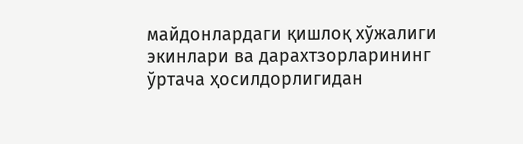майдонлардаги қишлоқ хўжалиги экинлари ва дарахтзорларининг ўртача ҳосилдорлигидан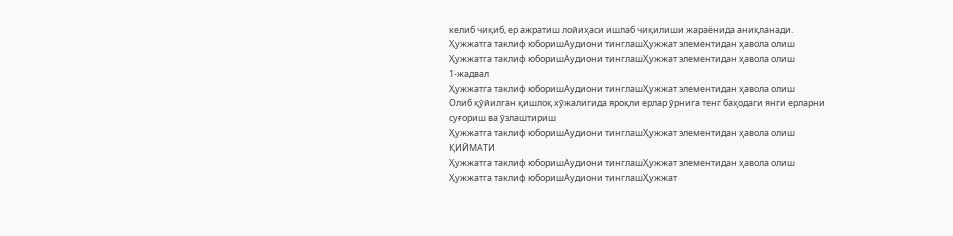келиб чиқиб, ер ажратиш лойиҳаси ишлаб чиқилиши жараёнида аниқланади.
Ҳужжатга таклиф юборишАудиони тинглашҲужжат элементидан ҳавола олиш
Ҳужжатга таклиф юборишАудиони тинглашҲужжат элементидан ҳавола олиш
1-жадвал
Ҳужжатга таклиф юборишАудиони тинглашҲужжат элементидан ҳавола олиш
Олиб қўйилган қишлоқ хўжалигида яроқли ерлар ўрнига тенг баҳодаги янги ерларни суғориш ва ўзлаштириш
Ҳужжатга таклиф юборишАудиони тинглашҲужжат элементидан ҳавола олиш
ҚИЙМАТИ
Ҳужжатга таклиф юборишАудиони тинглашҲужжат элементидан ҳавола олиш
Ҳужжатга таклиф юборишАудиони тинглашҲужжат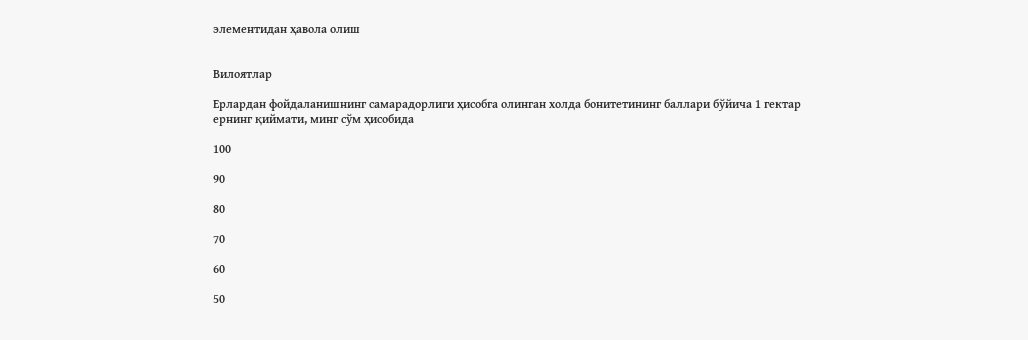элементидан ҳавола олиш


Вилоятлар

Ерлардан фойдаланишнинг самарадорлиги ҳисобга олинган холда бонитетининг баллари бўйича 1 гектар ернинг қиймати, минг сўм ҳисобида

100

90

80

70

60

50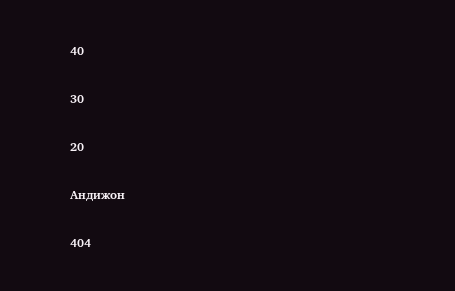40

30

20

Андижон

404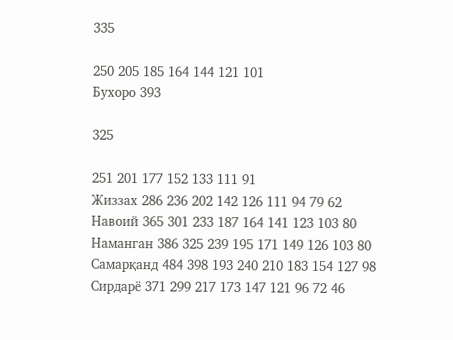335

250 205 185 164 144 121 101
Бухоро 393

325

251 201 177 152 133 111 91
Жиззах 286 236 202 142 126 111 94 79 62
Навоий 365 301 233 187 164 141 123 103 80
Наманган 386 325 239 195 171 149 126 103 80
Самарқанд 484 398 193 240 210 183 154 127 98
Сирдарё 371 299 217 173 147 121 96 72 46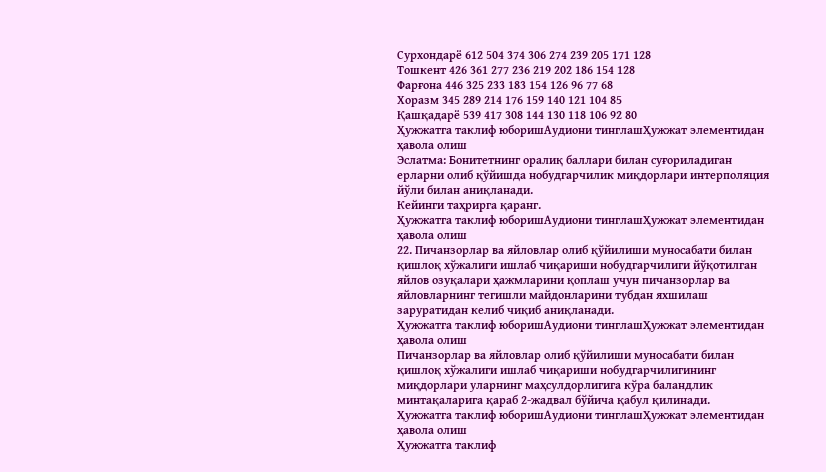Сурхондарё 612 504 374 306 274 239 205 171 128
Тошкент 426 361 277 236 219 202 186 154 128
Фарғона 446 325 233 183 154 126 96 77 68
Хоразм 345 289 214 176 159 140 121 104 85
Қашқадарё 539 417 308 144 130 118 106 92 80
Ҳужжатга таклиф юборишАудиони тинглашҲужжат элементидан ҳавола олиш
Эслатма: Бонитетнинг оралиқ баллари билан суғориладиган ерларни олиб қўйишда нобудгарчилик миқдорлари интерполяция йўли билан аниқланади.
Кейинги таҳрирга қаранг.
Ҳужжатга таклиф юборишАудиони тинглашҲужжат элементидан ҳавола олиш
22. Пичанзорлар ва яйловлар олиб қўйилиши муносабати билан қишлоқ хўжалиги ишлаб чиқариши нобудгарчилиги йўқотилган яйлов озуқалари ҳажмларини қоплаш учун пичанзорлар ва яйловларнинг тегишли майдонларини тубдан яхшилаш заруратидан келиб чиқиб аниқланади.
Ҳужжатга таклиф юборишАудиони тинглашҲужжат элементидан ҳавола олиш
Пичанзорлар ва яйловлар олиб қўйилиши муносабати билан қишлоқ хўжалиги ишлаб чиқариши нобудгарчилигининг миқдорлари уларнинг маҳсулдорлигига кўра баландлик минтақаларига қараб 2-жадвал бўйича қабул қилинади.
Ҳужжатга таклиф юборишАудиони тинглашҲужжат элементидан ҳавола олиш
Ҳужжатга таклиф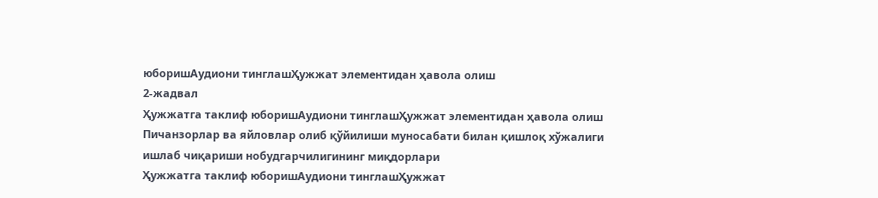юборишАудиони тинглашҲужжат элементидан ҳавола олиш
2-жадвал
Ҳужжатга таклиф юборишАудиони тинглашҲужжат элементидан ҳавола олиш
Пичанзорлар ва яйловлар олиб қўйилиши муносабати билан қишлоқ хўжалиги ишлаб чиқариши нобудгарчилигининг миқдорлари
Ҳужжатга таклиф юборишАудиони тинглашҲужжат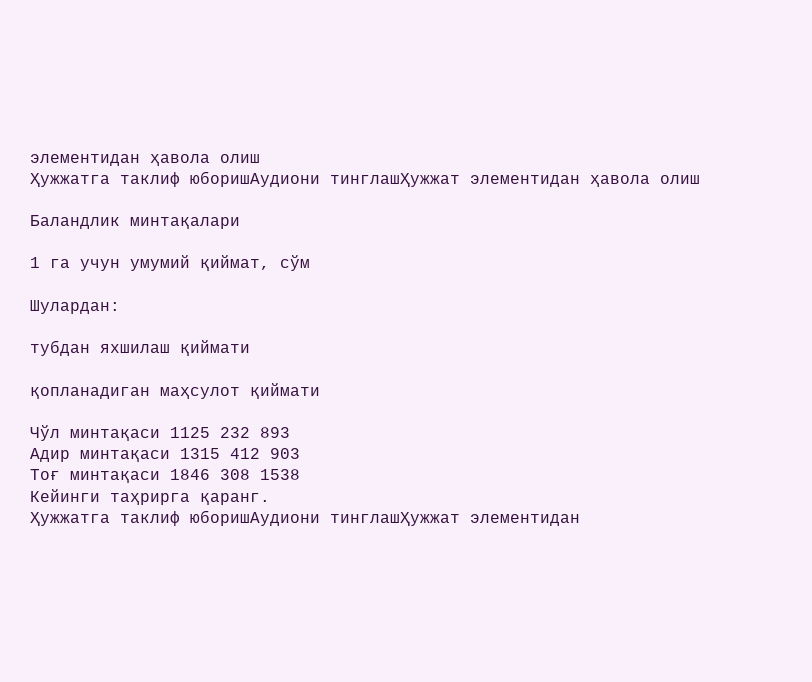элементидан ҳавола олиш
Ҳужжатга таклиф юборишАудиони тинглашҲужжат элементидан ҳавола олиш

Баландлик минтақалари

1 га учун умумий қиймат, сўм

Шулардан:

тубдан яхшилаш қиймати

қопланадиган маҳсулот қиймати

Чўл минтақаси 1125 232 893
Адир минтақаси 1315 412 903
Тоғ минтақаси 1846 308 1538
Кейинги таҳрирга қаранг.
Ҳужжатга таклиф юборишАудиони тинглашҲужжат элементидан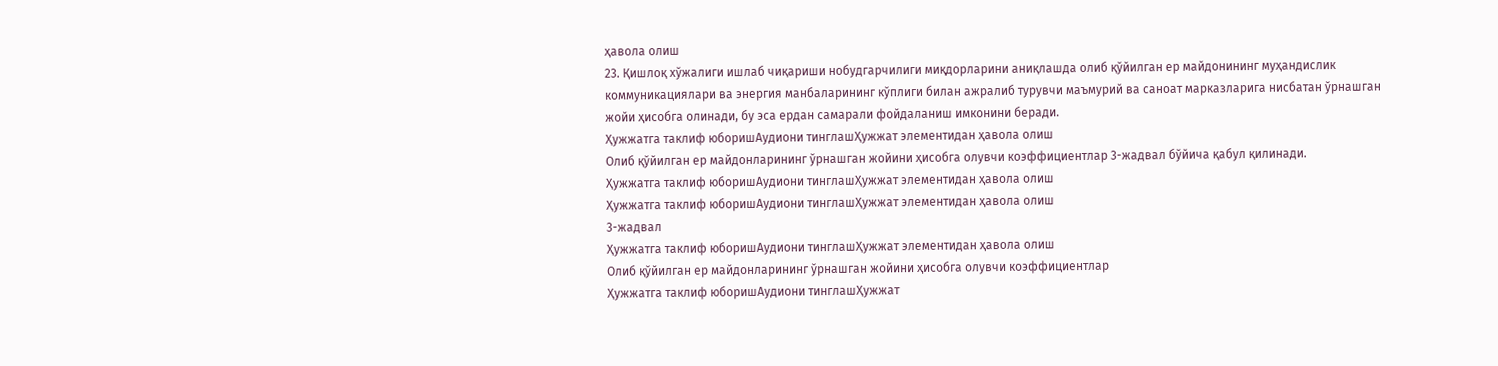ҳавола олиш
23. Қишлоқ хўжалиги ишлаб чиқариши нобудгарчилиги миқдорларини аниқлашда олиб қўйилган ер майдонининг муҳандислик коммуникациялари ва энергия манбаларининг кўплиги билан ажралиб турувчи маъмурий ва саноат марказларига нисбатан ўрнашган жойи ҳисобга олинади, бу эса ердан самарали фойдаланиш имконини беради.
Ҳужжатга таклиф юборишАудиони тинглашҲужжат элементидан ҳавола олиш
Олиб қўйилган ер майдонларининг ўрнашган жойини ҳисобга олувчи коэффициентлар 3-жадвал бўйича қабул қилинади.
Ҳужжатга таклиф юборишАудиони тинглашҲужжат элементидан ҳавола олиш
Ҳужжатга таклиф юборишАудиони тинглашҲужжат элементидан ҳавола олиш
3-жадвал
Ҳужжатга таклиф юборишАудиони тинглашҲужжат элементидан ҳавола олиш
Олиб қўйилган ер майдонларининг ўрнашган жойини ҳисобга олувчи коэффициентлар
Ҳужжатга таклиф юборишАудиони тинглашҲужжат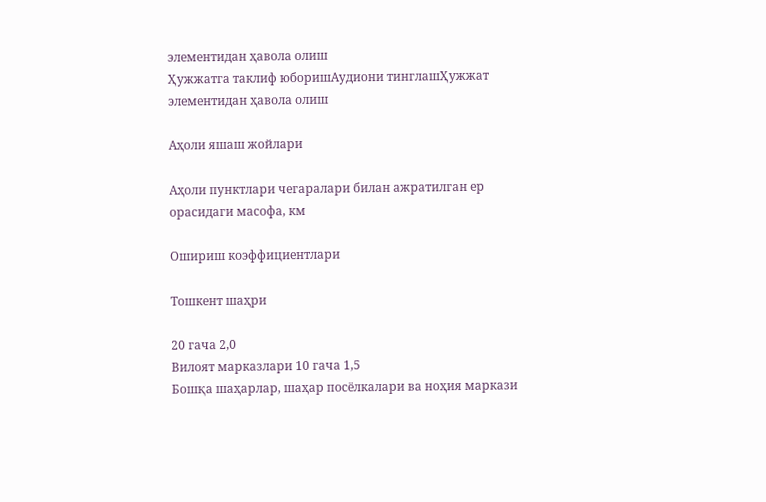элементидан ҳавола олиш
Ҳужжатга таклиф юборишАудиони тинглашҲужжат элементидан ҳавола олиш

Аҳоли яшаш жойлари

Аҳоли пунктлари чегаралари билан ажратилган ер орасидаги масофа, км

Ошириш коэффициентлари

Тошкент шаҳри

20 гача 2,0
Вилоят марказлари 10 гача 1,5
Бошқа шаҳарлар, шаҳар посёлкалари ва ноҳия маркази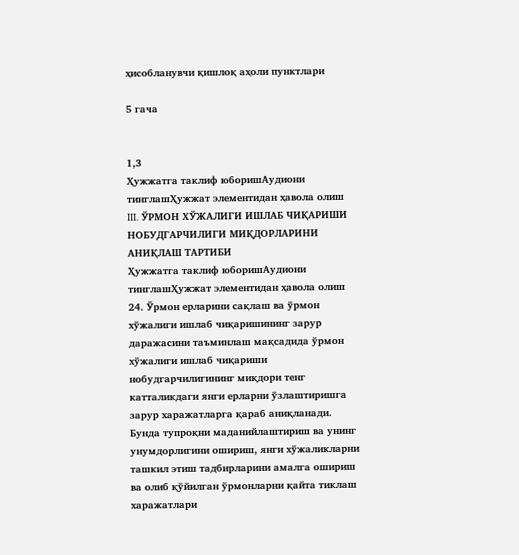ҳисобланувчи қишлоқ аҳоли пунктлари

5 гача


1,3
Ҳужжатга таклиф юборишАудиони тинглашҲужжат элементидан ҳавола олиш
III. ЎРМОН ХЎЖАЛИГИ ИШЛАБ ЧИҚАРИШИ НОБУДГАРЧИЛИГИ МИҚДОРЛАРИНИ АНИҚЛАШ ТАРТИБИ
Ҳужжатга таклиф юборишАудиони тинглашҲужжат элементидан ҳавола олиш
24. Ўрмон ерларини сақлаш ва ўрмон хўжалиги ишлаб чиқаришининг зарур даражасини таъминлаш мақсадида ўрмон хўжалиги ишлаб чиқариши нобудгарчилигининг миқдори тенг катталикдаги янги ерларни ўзлаштиришга зарур харажатларга қараб аниқланади. Бунда тупроқни маданийлаштириш ва унинг унумдорлигини ошириш, янги хўжаликларни ташкил этиш тадбирларини амалга ошириш ва олиб қўйилган ўрмонларни қайта тиклаш харажатлари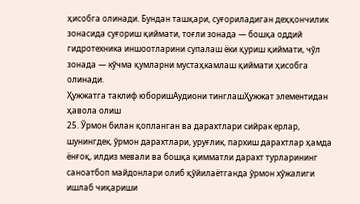ҳисобга олинади. Бундан ташқари, суғориладиган деҳқончилик зонасида суғориш қиймати, тоғли зонада — бошқа оддий гидротехника иншоотларини супалаш ёки қуриш қиймати, чўл зонада — кўчма қумларни мустаҳкамлаш қиймати ҳисобга олинади.
Ҳужжатга таклиф юборишАудиони тинглашҲужжат элементидан ҳавола олиш
25. Ўрмон билан қопланган ва дарахтлари сийрак ерлар, шунингдек, ўрмон дарахтлари, уруғлик, пархиш дарахтлар ҳамда ёнғоқ, илдиз мевали ва бошқа қимматли дарахт турларининг саноатбоп майдонлари олиб қўйилаётганда ўрмон хўжалиги ишлаб чиқариши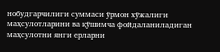нобудгарчилиги суммаси ўрмон хўжалиги маҳсулотларини ва қўшимча фойдаланиладиган маҳсулотни янги ерларни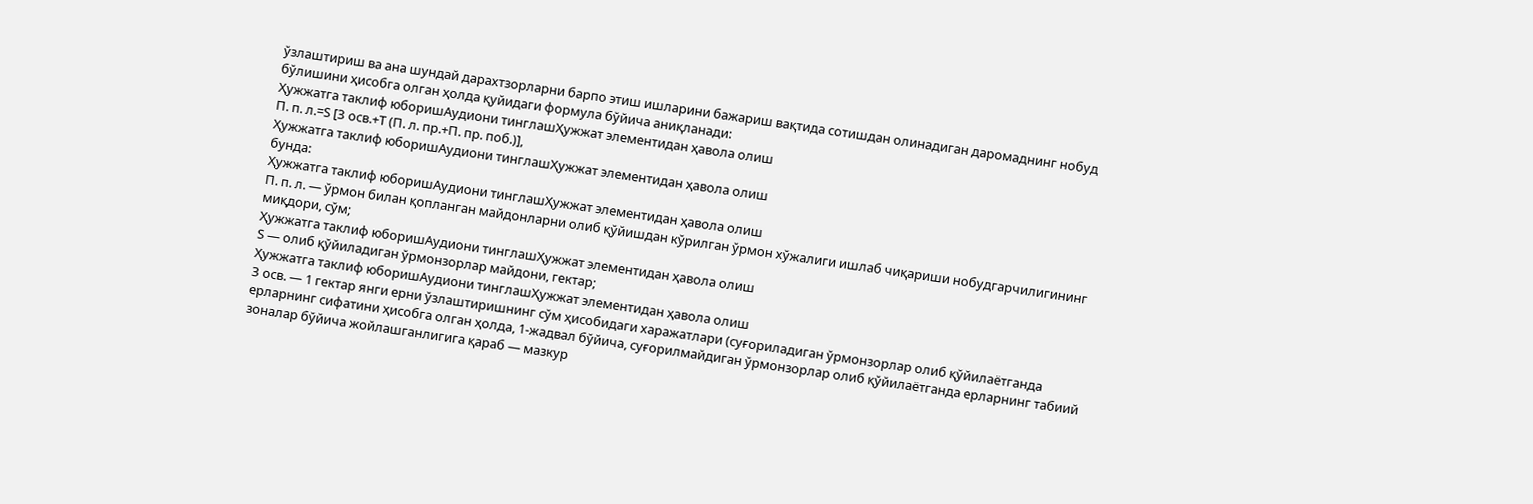ўзлаштириш ва ана шундай дарахтзорларни барпо этиш ишларини бажариш вақтида сотишдан олинадиган даромаднинг нобуд бўлишини ҳисобга олган ҳолда қуйидаги формула бўйича аниқланади:
Ҳужжатга таклиф юборишАудиони тинглашҲужжат элементидан ҳавола олиш
П. п. л.=S [З осв.+Т (П. л. пр.+П. пр. поб.)],
Ҳужжатга таклиф юборишАудиони тинглашҲужжат элементидан ҳавола олиш
бунда:
Ҳужжатга таклиф юборишАудиони тинглашҲужжат элементидан ҳавола олиш
П. п. л. — ўрмон билан қопланган майдонларни олиб қўйишдан кўрилган ўрмон хўжалиги ишлаб чиқариши нобудгарчилигининг миқдори, сўм;
Ҳужжатга таклиф юборишАудиони тинглашҲужжат элементидан ҳавола олиш
S — олиб қўйиладиган ўрмонзорлар майдони, гектар;
Ҳужжатга таклиф юборишАудиони тинглашҲужжат элементидан ҳавола олиш
З осв. — 1 гектар янги ерни ўзлаштиришнинг сўм ҳисобидаги харажатлари (суғориладиган ўрмонзорлар олиб қўйилаётганда ерларнинг сифатини ҳисобга олган ҳолда, 1-жадвал бўйича, суғорилмайдиган ўрмонзорлар олиб қўйилаётганда ерларнинг табиий зоналар бўйича жойлашганлигига қараб — мазкур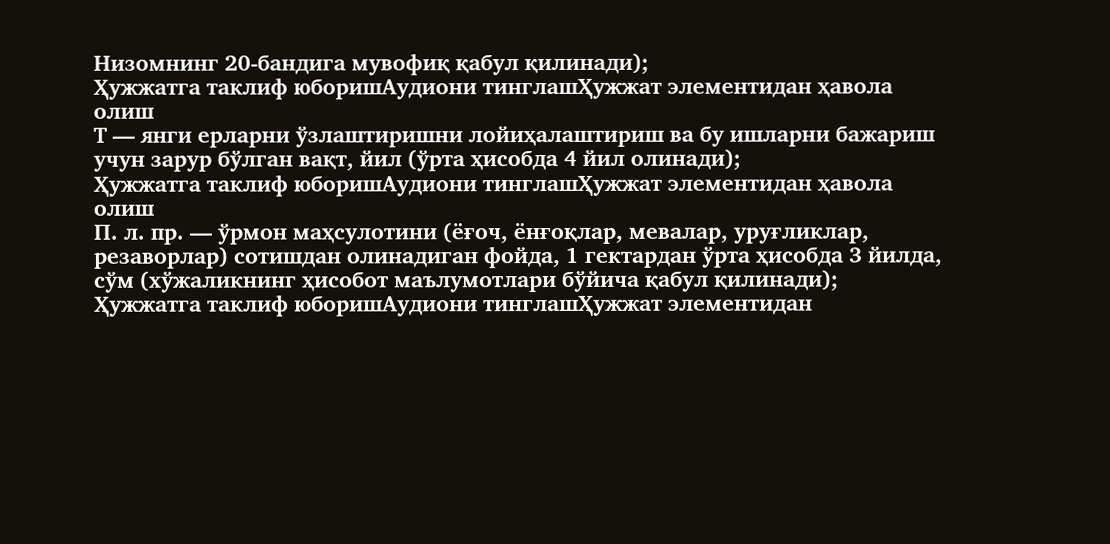Низомнинг 20-бандига мувофиқ қабул қилинади);
Ҳужжатга таклиф юборишАудиони тинглашҲужжат элементидан ҳавола олиш
Т — янги ерларни ўзлаштиришни лойиҳалаштириш ва бу ишларни бажариш учун зарур бўлган вақт, йил (ўрта ҳисобда 4 йил олинади);
Ҳужжатга таклиф юборишАудиони тинглашҲужжат элементидан ҳавола олиш
П. л. пр. — ўрмон маҳсулотини (ёғоч, ёнғоқлар, мевалар, уруғликлар, резаворлар) сотишдан олинадиган фойда, 1 гектардан ўрта ҳисобда 3 йилда, сўм (хўжаликнинг ҳисобот маълумотлари бўйича қабул қилинади);
Ҳужжатга таклиф юборишАудиони тинглашҲужжат элементидан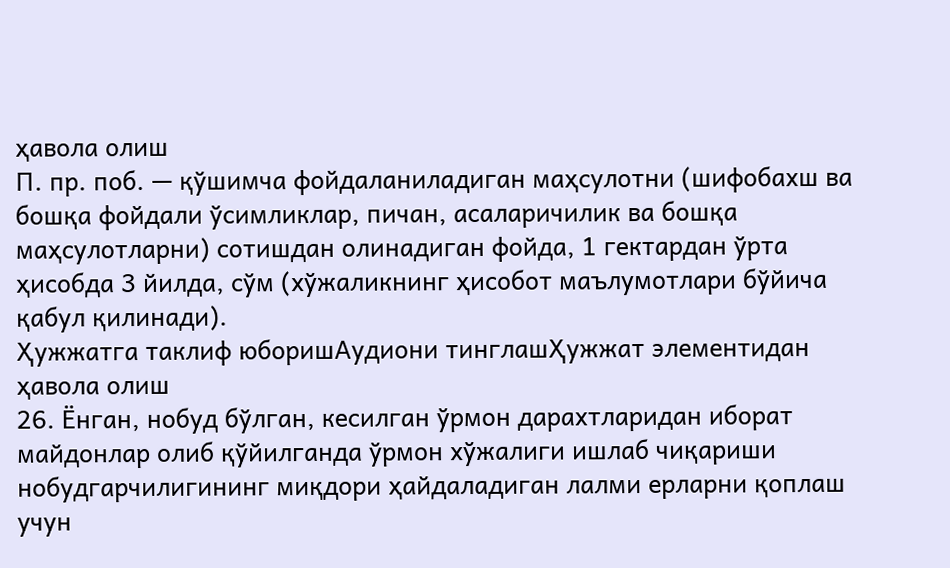ҳавола олиш
П. пр. поб. — қўшимча фойдаланиладиган маҳсулотни (шифобахш ва бошқа фойдали ўсимликлар, пичан, асаларичилик ва бошқа маҳсулотларни) сотишдан олинадиган фойда, 1 гектардан ўрта ҳисобда 3 йилда, сўм (хўжаликнинг ҳисобот маълумотлари бўйича қабул қилинади).
Ҳужжатга таклиф юборишАудиони тинглашҲужжат элементидан ҳавола олиш
26. Ёнган, нобуд бўлган, кесилган ўрмон дарахтларидан иборат майдонлар олиб қўйилганда ўрмон хўжалиги ишлаб чиқариши нобудгарчилигининг миқдори ҳайдаладиган лалми ерларни қоплаш учун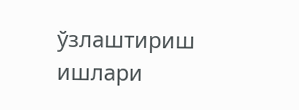ўзлаштириш ишлари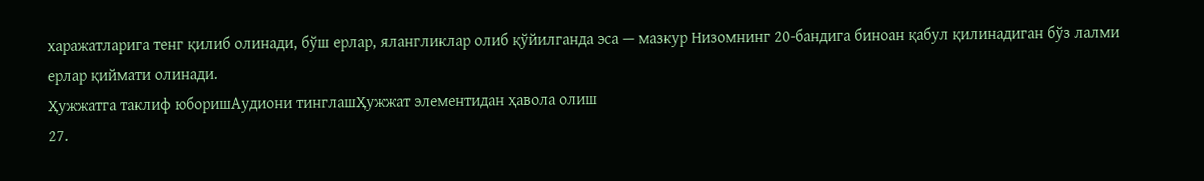харажатларига тенг қилиб олинади, бўш ерлар, ялангликлар олиб қўйилганда эса — мазкур Низомнинг 20-бандига биноан қабул қилинадиган бўз лалми ерлар қиймати олинади.
Ҳужжатга таклиф юборишАудиони тинглашҲужжат элементидан ҳавола олиш
27.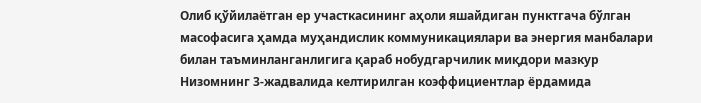Олиб қўйилаётган ер участкасининг аҳоли яшайдиган пунктгача бўлган масофасига ҳамда муҳандислик коммуникациялари ва энергия манбалари билан таъминланганлигига қараб нобудгарчилик миқдори мазкур Низомнинг 3-жадвалида келтирилган коэффициентлар ёрдамида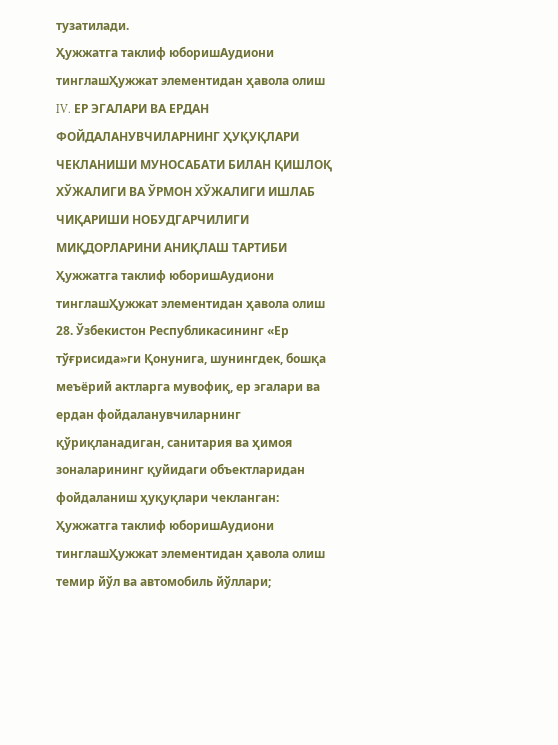тузатилади.
Ҳужжатга таклиф юборишАудиони тинглашҲужжат элементидан ҳавола олиш
IV. ЕР ЭГАЛАРИ ВА ЕРДАН ФОЙДАЛАНУВЧИЛАРНИНГ ҲУҚУҚЛАРИ ЧЕКЛАНИШИ МУНОСАБАТИ БИЛАН ҚИШЛОҚ ХЎЖАЛИГИ ВА ЎРМОН ХЎЖАЛИГИ ИШЛАБ ЧИҚАРИШИ НОБУДГАРЧИЛИГИ МИҚДОРЛАРИНИ АНИҚЛАШ ТАРТИБИ
Ҳужжатга таклиф юборишАудиони тинглашҲужжат элементидан ҳавола олиш
28. Ўзбекистон Республикасининг «Ер тўғрисида»ги Қонунига, шунингдек, бошқа меъёрий актларга мувофиқ, ер эгалари ва ердан фойдаланувчиларнинг қўриқланадиган, санитария ва ҳимоя зоналарининг қуйидаги объектларидан фойдаланиш ҳуқуқлари чекланган:
Ҳужжатга таклиф юборишАудиони тинглашҲужжат элементидан ҳавола олиш
темир йўл ва автомобиль йўллари;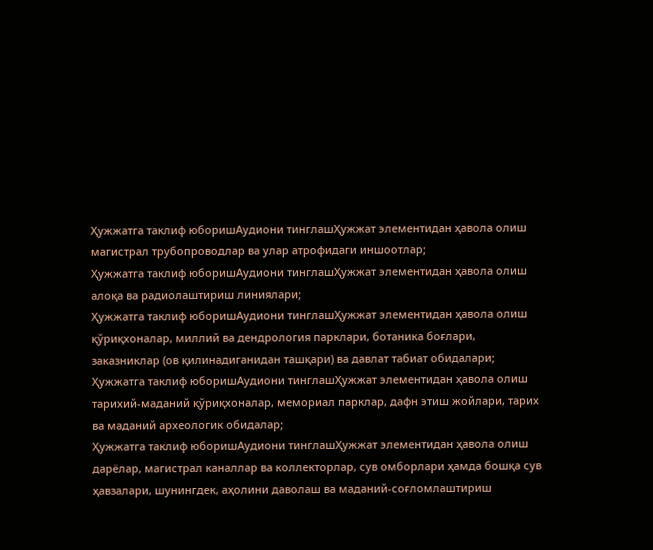Ҳужжатга таклиф юборишАудиони тинглашҲужжат элементидан ҳавола олиш
магистрал трубопроводлар ва улар атрофидаги иншоотлар;
Ҳужжатга таклиф юборишАудиони тинглашҲужжат элементидан ҳавола олиш
алоқа ва радиолаштириш линиялари;
Ҳужжатга таклиф юборишАудиони тинглашҲужжат элементидан ҳавола олиш
қўриқхоналар, миллий ва дендрология парклари, ботаника боғлари, заказниклар (ов қилинадиганидан ташқари) ва давлат табиат обидалари;
Ҳужжатга таклиф юборишАудиони тинглашҲужжат элементидан ҳавола олиш
тарихий-маданий қўриқхоналар, мемориал парклар, дафн этиш жойлари, тарих ва маданий археологик обидалар;
Ҳужжатга таклиф юборишАудиони тинглашҲужжат элементидан ҳавола олиш
дарёлар, магистрал каналлар ва коллекторлар, сув омборлари ҳамда бошқа сув ҳавзалари, шунингдек, аҳолини даволаш ва маданий-соғломлаштириш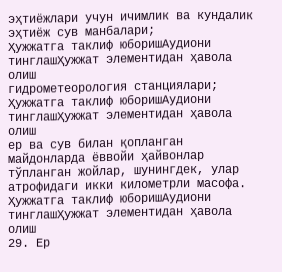эҳтиёжлари учун ичимлик ва кундалик эҳтиёж сув манбалари;
Ҳужжатга таклиф юборишАудиони тинглашҲужжат элементидан ҳавола олиш
гидрометеорология станциялари;
Ҳужжатга таклиф юборишАудиони тинглашҲужжат элементидан ҳавола олиш
ер ва сув билан қопланган майдонларда ёввойи ҳайвонлар тўпланган жойлар, шунингдек, улар атрофидаги икки километрли масофа.
Ҳужжатга таклиф юборишАудиони тинглашҲужжат элементидан ҳавола олиш
29. Ер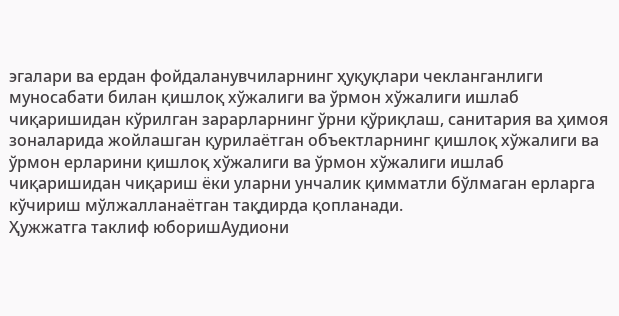эгалари ва ердан фойдаланувчиларнинг ҳуқуқлари чекланганлиги муносабати билан қишлоқ хўжалиги ва ўрмон хўжалиги ишлаб чиқаришидан кўрилган зарарларнинг ўрни қўриқлаш, санитария ва ҳимоя зоналарида жойлашган қурилаётган объектларнинг қишлоқ хўжалиги ва ўрмон ерларини қишлоқ хўжалиги ва ўрмон хўжалиги ишлаб чиқаришидан чиқариш ёки уларни унчалик қимматли бўлмаган ерларга кўчириш мўлжалланаётган тақдирда қопланади.
Ҳужжатга таклиф юборишАудиони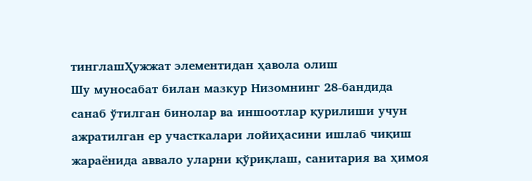тинглашҲужжат элементидан ҳавола олиш
Шу муносабат билан мазкур Низомнинг 28-бандида санаб ўтилган бинолар ва иншоотлар қурилиши учун ажратилган ер участкалари лойиҳасини ишлаб чиқиш жараёнида аввало уларни қўриқлаш, санитария ва ҳимоя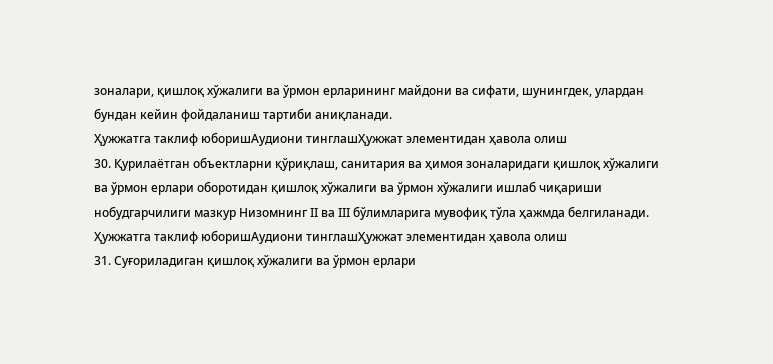зоналари, қишлоқ хўжалиги ва ўрмон ерларининг майдони ва сифати, шунингдек, улардан бундан кейин фойдаланиш тартиби аниқланади.
Ҳужжатга таклиф юборишАудиони тинглашҲужжат элементидан ҳавола олиш
30. Қурилаётган объектларни қўриқлаш, санитария ва ҳимоя зоналаридаги қишлоқ хўжалиги ва ўрмон ерлари оборотидан қишлоқ хўжалиги ва ўрмон хўжалиги ишлаб чиқариши нобудгарчилиги мазкур Низомнинг II ва III бўлимларига мувофиқ тўла ҳажмда белгиланади.
Ҳужжатга таклиф юборишАудиони тинглашҲужжат элементидан ҳавола олиш
31. Суғориладиган қишлоқ хўжалиги ва ўрмон ерлари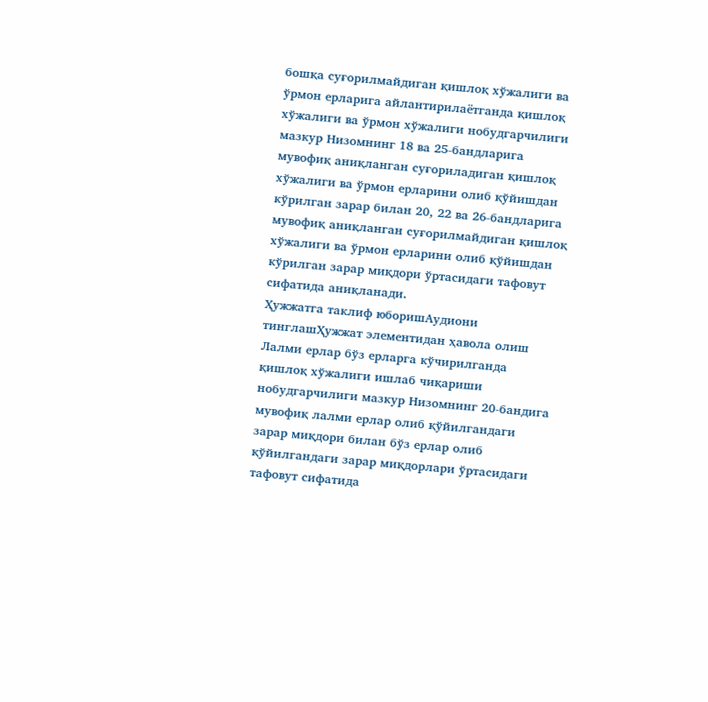бошқа суғорилмайдиган қишлоқ хўжалиги ва ўрмон ерларига айлантирилаётганда қишлоқ хўжалиги ва ўрмон хўжалиги нобудгарчилиги мазкур Низомнинг 18 ва 25-бандларига мувофиқ аниқланган суғориладиган қишлоқ хўжалиги ва ўрмон ерларини олиб қўйишдан кўрилган зарар билан 20, 22 ва 26-бандларига мувофиқ аниқланган суғорилмайдиган қишлоқ хўжалиги ва ўрмон ерларини олиб қўйишдан кўрилган зарар миқдори ўртасидаги тафовут сифатида аниқланади.
Ҳужжатга таклиф юборишАудиони тинглашҲужжат элементидан ҳавола олиш
Лалми ерлар бўз ерларга кўчирилганда қишлоқ хўжалиги ишлаб чиқариши нобудгарчилиги мазкур Низомнинг 20-бандига мувофиқ лалми ерлар олиб қўйилгандаги зарар миқдори билан бўз ерлар олиб қўйилгандаги зарар миқдорлари ўртасидаги тафовут сифатида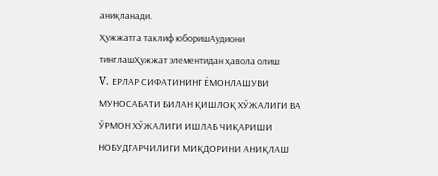аниқланади.
Ҳужжатга таклиф юборишАудиони тинглашҲужжат элементидан ҳавола олиш
V. ЕРЛАР СИФАТИНИНГ ЁМОНЛАШУВИ МУНОСАБАТИ БИЛАН ҚИШЛОҚ ХЎЖАЛИГИ ВА ЎРМОН ХЎЖАЛИГИ ИШЛАБ ЧИҚАРИШИ НОБУДГАРЧИЛИГИ МИҚДОРИНИ АНИҚЛАШ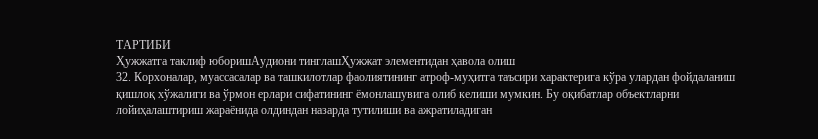ТАРТИБИ
Ҳужжатга таклиф юборишАудиони тинглашҲужжат элементидан ҳавола олиш
32. Корхоналар, муассасалар ва ташкилотлар фаолиятининг атроф-муҳитга таъсири характерига кўра улардан фойдаланиш қишлоқ хўжалиги ва ўрмон ерлари сифатининг ёмонлашувига олиб келиши мумкин. Бу оқибатлар объектларни лойиҳалаштириш жараёнида олдиндан назарда тутилиши ва ажратиладиган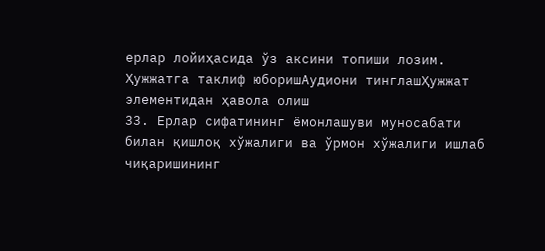ерлар лойиҳасида ўз аксини топиши лозим.
Ҳужжатга таклиф юборишАудиони тинглашҲужжат элементидан ҳавола олиш
33. Ерлар сифатининг ёмонлашуви муносабати билан қишлоқ хўжалиги ва ўрмон хўжалиги ишлаб чиқаришининг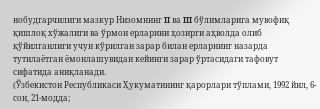нобудгарчилиги мазкур Низомнинг II ва III бўлимларига мувофиқ қишлоқ хўжалиги ва ўрмон ерларини ҳозирги аҳволда олиб қўйилганлиги учун кўрилган зарар билан ерларнинг назарда тутилаётган ёмонлашувидан кейинги зарар ўртасидаги тафовут сифатида аниқланади.
(Ўзбекистон Республикаси Ҳукуматининг қарорлари тўплами, 1992 йил, 6-сон, 21-модда;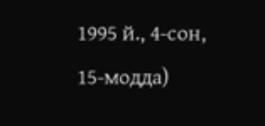1995 й., 4-сон, 15-модда)